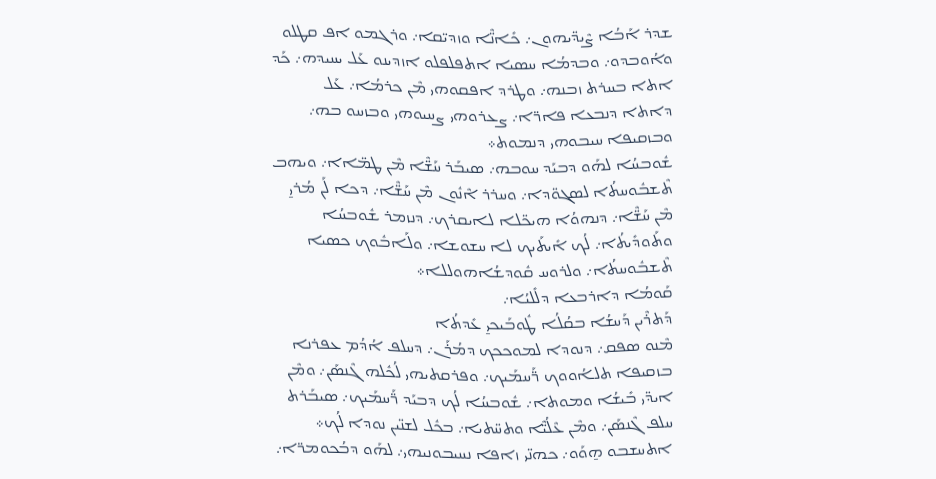ܫܕܪ ܐܰܒܳܐ ܨܶܝܕ̈ܝܗܘܢ܇ ܟܺܐܢ̈ܶܐ ܘܙܕܝ̈ܩܐ܇ ܘܪܓܡܘ ܐܦ ܩܛܠܘ ܘܐܳܘܒܕܘ܇ ܘܒܕܡܳܐ ܚܣܝܐ ܐܬܦܠܦܠܘ ܐܙܕܝܢܘ ܥܰܠ ܝܚܝܕܗ܇ ܟܰܕ ܐܬܐ ܒܚܪܬ ܙܒܢܗ܇ ܘܛܪܕ ܐܦܩܘܗܝ ܡܶܢ ܟܪܡܳܐ܇ ܥܰܠ ܕܐܬܐ ܕܢܒܥܐ ܦܐܪ̈ܐ܇ ܨܥܪܘܗܝ ܨܚܝܘܗܝ ܘܒܙܚܘ ܒܗ܇ ܘܒܙܩܝܦܐ ܚܝܒܘܗܝ ܕܢܡܘܬ܀
ܫܽܘܒܚܳܐ ܠܗܰܘ ܕܒܝܰܕ ܚܘܒܗ܇ ܣܝܒܰܪ ܚܰܫ̈ܶܐ ܡܶܢ ܛܡ̈ܐܐ܇ ܘܝܗܒ ܬܶܫܒܽܘܚܬܳܐ ܠܣܓܘ̈ܕܐ܇ ܘܚܪܪ ܐܶܢܽܘܢ ܡܶܢ ܚܰܫ̈ܶܐ܇ ܕܟܐ ܠܰܢ ܡܳܪܝ̱ ܡܶܢ ܚܰܫ̈ܶܐ܇ ܕܢܗܘܳܐ ܗܝܟ̈ܠܐ ܠܐܝܩܪܟ܇ ܕܢܙܡܪ ܫܽܘܒܚܳܐ ܘܬܰܘܕܺܝܬܳܐ܇ ܠܳܟ ܐܺܝܬܰܝܟ ܠܐ ܚܫܘܫܐ܇ ܘܠܰܐܒܽܘܟ ܟܣܝܐ ܬܶܫܒܽܘܚܬܳܐ܇ ܘܠܪܘܚ ܩܽܘܕܫܳܐܗܘܠܠܐ܀
ܩܰܘܡܳܐ ܕܐܪܒܥܐ ܕܠܺܠܝܳܐ܇
ܕܰܬܪܶܝܢ ܕܰܚܫܳܐ ܒܩܳܠܳܐ ܛܽܘܒܰܝܟܝ̱ ܥܺܕܬܳܐ
ܡܶܢܘ ܣܦܩ܇ ܕܢܘܕܐ ܠܡܘܟܟܟ ܕܡܳܪܰܢ܇ ܕܚܠܦ ܐܳܕܳܡ ܥܦܪܢܐ ܒܙܩܝܦܐ ܬܠܐܳܘܘܟ ܪ̈ܰܚܡܰܝܟ܇ ܘܦܪܩܬܝܗܝ ܠܳܟܽܠܗ ܓܶܢܣܰܢ܇ ܘܡܶܢ ܐܝܕ̈ܝ ܒܺܝܫܳܐ ܘܡܘܬܐ܇ ܫܽܘܒܚܳܐ ܠܳܟ ܕܒܝܰܕ ܪ̈ܰܚܡܰܝܟ܇ ܣܝܒܰܪܬ ܚܠܦ ܓܶܢܣܰܢ܇ ܘܡܶܢ ܥܶܠܳܝ̈ܶܐ ܘܬܚ̈ܬܝܐ܇ ܒܟܽܠ ܠܫܢ̈ܝܢ ܢܘܕܐ ܠܳܟ܀
ܐܬܚܫܒܘ ܗ̱ܘܰܘ܇ ܟܗܢ̈ܝ ܙܐܦܐ ܢܚܝܒܘܢܝܗܝ܇ ܠܗܰܘ ܕܒܳܟܘܡܪ̈ܐ܇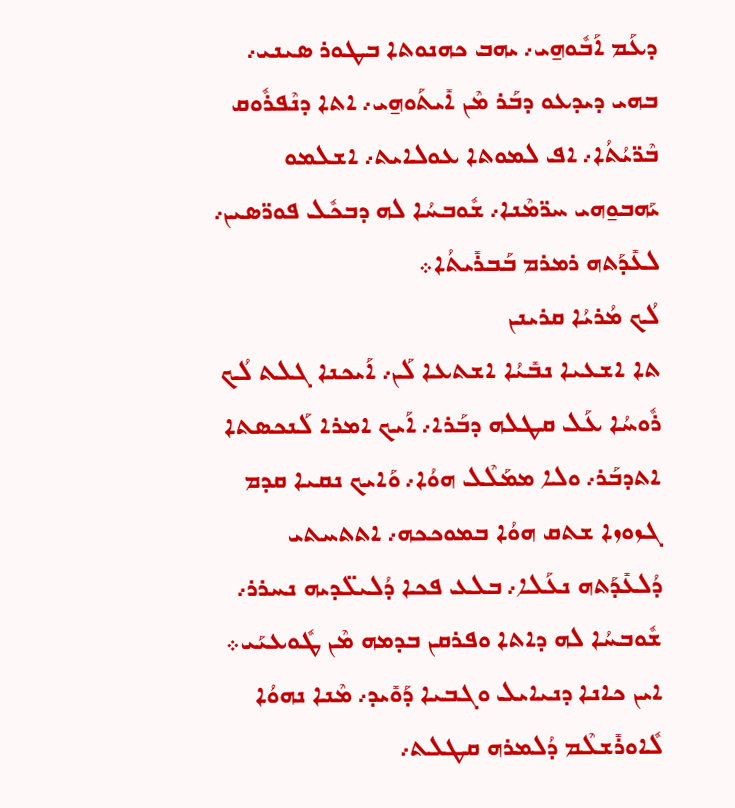ܕܥܰܡ ܐܰܒܽܘܗ̱ܝ܇ ܝܗܒ ܟܗܢܘܬܐ ܒܛܘܪ ܣܝܢܝ܇ ܒܗܝ ܕܝܕܥܘ ܕܒܰܪ ܡܶܢ ܐܺܝܬܰܘܗ̱ܝ܇ ܐܬܐ ܕܢܶܦܪܽܘܩ ܒܶܪ̈ܝܳܬܳܐ܇ ܐܦ ܠܡܘܬܐ ܥܘܠܐܝܬ܇ ܐܫܠܡܘ ܝܰܗܒܘ̱ܗܝ ܚܪ̈ܡܶܢܐ܇ ܫܽܘܒܚܳܐ ܠܗ ܕܒܟܽܠ ܦܘܪ̈ܣܝܢ܇ ܠܥܺܕܰܬܗ ܪܡܪܡ ܒܰܒܪܺܝܬܳܐ܀
ܠܳܟ ܡܳܪܝܳܐ ܩܪܝܢܢ
ܬܐ ܐܫܥܝܐ ܢܒܺܝܳܐ ܐܫܬܥܐ ܠܰܢ܇ ܐܰܝܟܢܐ ܓܠܬ ܠܳܟ ܪܽܘܚܳܐ ܥܰܠ ܩܛܠܗ ܕܒܰܪܐ܇ ܐܰܝܟ ܐܡܪܐ ܠܰܢܟܣܬܐ ܐܬܕܒܰܪ܇ ܘܠܐ ܡܡܰܠܶܠ ܗܘܳܐ܇ ܘܰܐܝܟ ܢܩܝܐ ܩܕܡ ܓܙܘܙܐ ܫܬܩ ܗܘܳܐ ܒܡܘܟܟܗ܇ ܐܬܬܚܬܝ ܕܳܠܥܺܕܰܬܗ ܢܥܰܠܐ܇ ܒܠܥ ܦܟܐ ܕܳܠܝܠ̈ܕܝܗ ܢܚܪܪ܇ ܫܽܘܒܚܳܐ ܠܗ ܕܐܬܐ ܘܦܪܩܢ ܒܕܡܗ ܡܶܢ ܛܽܘܥܝܰܝ܀
ܐܝܢ ܟܐܢܐ ܕܢܝܐܝܠ ܘܓܒܝܐ ܕܰܘܺܝܕ܇ ܡܶܢܐ ܢܗܘܳܐ ܠܽܐܘܪܺܫܠܶܡ ܕܳܠܡܪܗ ܩܛܠܬ܇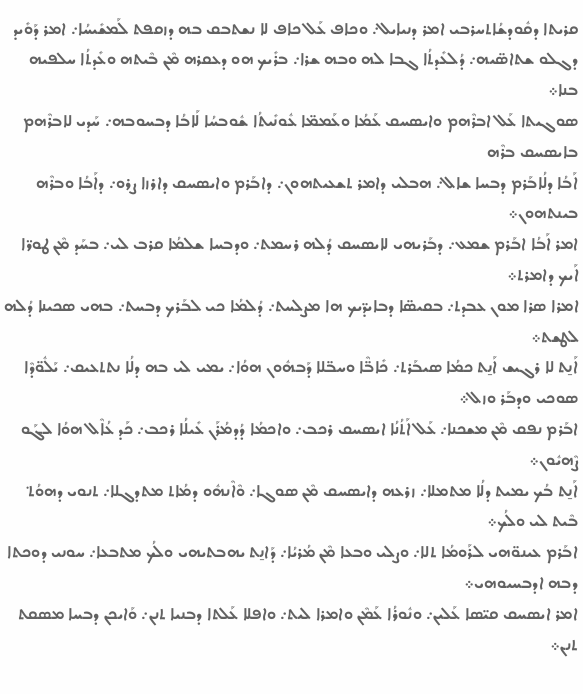ܩܪܝܬܐ ܕܩܽܘܕܫܳܐܬܚܪܒܝ ܐܡܪ ܕܢܝܐܝܠ܇ ܘܟܐܦ ܥܰܠ ܟܐܦ ܠܐ ܢܫܬܒܩ ܒܗ ܕܙܩܦܬ ܠܰܡܫܺܝܚܳܐ܇ ܐܡܪ ܕܰܘܺܝܕ ܕܓܠܘ ܫܬܐܣ̈ܝܗ܇ ܕܳܠܥܺܕܬܳܐ ܓܒܐ ܠܗ ܘܒܗ ܫܪܐ܇ ܒܪܺܝܟ ܗܘ ܕܥܩܪܗ ܡܶܢ ܒܶܝܬܗ ܘܥܺܕܬܳܐ ܚܠܦܝܗ ܒܢܐ܀
ܣܘܓܝܬܐ ܥܰܠ ܐܒܪܶܗܡ ܘܐܝܣܚܩ ܥܰܡܳܐ ܘܥܰܡܡ̈ܐ ܥܽܘܢܺܝܬܳܐ ܫܽܘܒܚܳܐ ܠܰܐܒܳܐ ܕܒܚܘܒܗ܇ ܚܰܕܝ ܠܐܒܪܶܗܡ ܒܐܝܣܚܩ ܒܪܶܗ
ܐܰܒܳܐ ܕܠܳܐܒܰܪܡ ܕܒܚܐ ܫܐܠ܇ ܗܒܠܝ ܕܐܡܪ ܬܫܥܝܬܗܘܢ܇ ܕܐܒܰܪܡ ܘܐܝܣܚܩ ܕܐܪܙܐ ܨܪܘ܇ ܕܐܰܒܳܐ ܘܒܪܶܗ ܒܝܢܬܗܘܢ܀
ܐܡܪ ܐܰܒܳܐ ܐܒܰܪܡ ܫܡܥ܇ ܕܒܰܪܝܗܝ ܠܐܝܣܚܩ ܕܳܠܗ ܪܚܡܬ܇ ܘܕܒܚܐ ܫܠܡܳܐ ܩܪܒ ܠܝ܇ ܒܚܰܕ ܡܶܢ ܛܘܪ̈ܐ ܐܰܝܟ ܕܐܡܪܬ܀
ܐܡܪܐ ܣܪܐ ܡܘܢ ܥܒܕܬ܇ ܒܩܝܣ̈ܐ ܕܒܐܝܕ̈ܝܟ ܗܐ ܡܨܠܚܬ܇ ܕܳܠܡܳܐ ܟܝ ܠܒܰܪܟ ܕܒܚܬ܇ ܒܗܝ ܣܟܝܢܐ ܕܳܠܗ ܠܛܫܬ܀
ܐܰܢ̱ܬ ܠܐ ܪܓܝܫ ܐܰܢ̱ܬ ܟܡܳܐ ܣܝܒܰܪܬ܇ ܟܺܐܒ̈ܶܐ ܘܚܒ̈ܠܐ ܕܰܒܗܽܘܢ ܗܘܳܐ܇ ܝܡܝ ܠܝ ܒܗ ܕܠܳܐ ܢܬܬܥܝܩ܇ ܝܰܠܽܘ̈ܕܶܐ ܣܘܟܝ ܘܕܒܰܪ ܘܙܠ܀
ܐܒܰܪܡ ܢܦܩ ܡܶܢ ܡܫܟܢܐ܇ ܥܰܠ ܐܰܬܳܢܳܐ ܐܝܣܚܩ ܪܟܒ܇ ܘܐܟܡܳܐ ܕܳܕܡܳܪܰܢ ܥܺܝܠܳܐ ܪܟܒ܇ ܟܰܕ ܥܳܐܶܠ ܗܘܳܐ ܠܓܰܘ ܨܶܗܝܽܘܢ܀
ܐܰܢ̱ܬ ܒܳܟ ܝܡܝܬ ܕܠܳܐ ܡܬܡܠܐ܇ ܙܪܥܗ ܕܐܝܣܚܩ ܡܶܢ ܣܘܓܐ܇ ܘܶܐܶܢܗܽܘ ܕܡܳܐܬ ܡܬܕܓܠܐ܇ ܬܢܘܝ ܕܗܘܳܬ݀  ܒܶܝܬ ܠܝ ܘܠܳܟ܀
ܐܒܰܪܡ ܥܝܢܘ̈ܗܝ ܠܪܰܘܡܳܐ ܬܠܐ܇ ܘܨܠܝ ܘܒܥܐ ܡܶܢ ܡܳܪܝܳܐ܇ ܕܰܐܢ̱ܬ ܝܗܒܬܝܗܝ ܘܠܳܟ ܡܬܒܥܐ܇ ܚܘܢܝ ܕܘܟܬܐ ܕܒܗ ܐܕܒܚܝܘܗܝ܀
ܐܡܪ ܐܝܣܚܩ ܩܝ̈ܣܐ ܥܰܠܝܢ܇ ܘܢܽܘܪܳܐ ܥܰܡܶܢ ܘܐܡܪܐ ܠܝܬ܇ ܘܐܦܠܐ ܥܰܠܬܐ ܕܒܢܝܐ ܬܢܢ܇ ܘܰܐܝܟܢ ܕܒܚܐ ܡܣܩܬ ܬܢܢ܀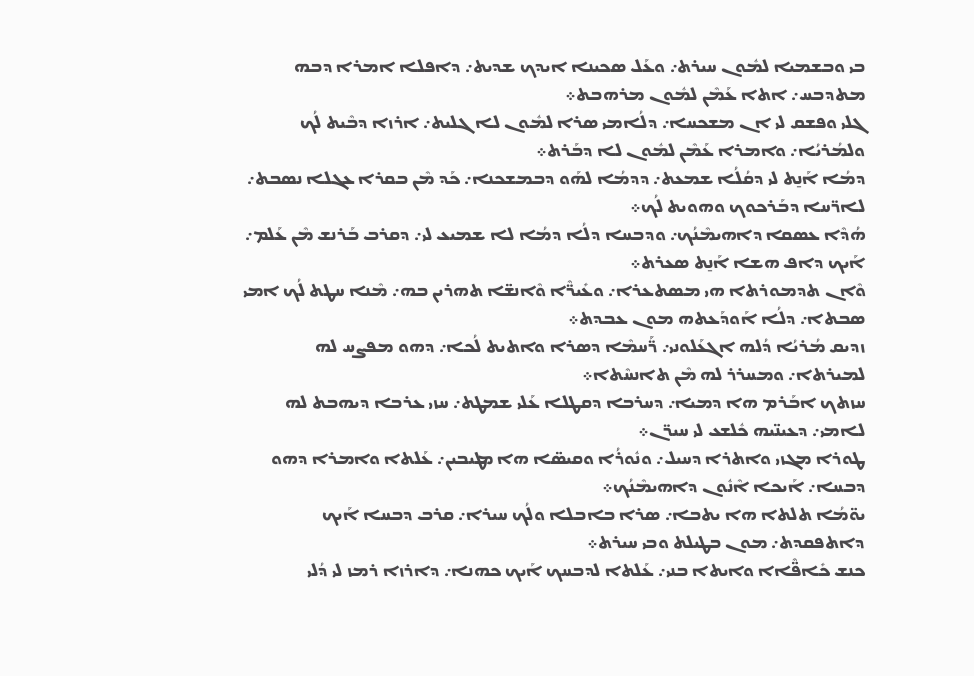ܒܝ ܘܒܫܡܝܐ ܠܡܽܘܢ ܚܝܪܬ܇ ܘܥܰܠ ܣܟܝܢܐ ܐܝܕܟ ܫܕܝܬ܇ ܕܐܦܠܐ ܐܡܪܐ ܕܒܗ ܡܬܕܒܚ܇ ܐܬܐ ܥܰܡܶܢ ܠܡܽܘܢ ܡܪܗܒܬ܀
ܓܠܝ ܘܦܫܩ ܠܝ ܐܢ ܡܫܟܚܐ܇ ܕܠܳܐܡܝ ܣܪܐ ܠܡܽܘܢ ܠܐ ܓܠܝܬ܇ ܐܪܙܐ ܕܒܶܝܬ ܠܳܟ ܘܠܡܳܪܝܳܐ܇ ܘܐܡܪܐ ܥܰܡܶܢ ܠܡܽܘܢ ܠܐ ܕܒܰܪܬ܀
ܕܡܳܐ ܐܰܢ̱ܬ ܠܝ ܕܩܳܠܳܐ ܫܡܥܬ܇ ܕܕܡܳܐ ܠܗܰܘ ܕܒܡܫܟܢܐ܇ ܟܰܕ ܡܶܢ ܒܩܪܐ ܥܓܠܐ ܢܣܒܬ܇ ܠܐܪ̈ܚܐ ܕܒܰܪܟܘܟ ܘܗܘܝܬ ܠܳܟ܀
ܗܳܕܶܐ ܥܣܩܐ ܕܐܗܝܡܶܢܳܟ܇ ܘܕܒܚܐ ܕܠܳܐ ܕܡܳܐ ܠܐ ܫܡܝܥ ܠܝ܇ ܕܩܪܒ ܒܰܪܢܫ ܡܶܢ ܥܰܠܡ܇ ܐܰܝܟ ܕܐܦ ܗܫܐ ܐܰܢ̱ܬ ܣܥܪܬ܀
ܘܶܐܢ ܬܕܡܘܪܬܐ ܗܝ ܡܣܬܥܪܐ܇ ܘܥܺܝܪ̈ܶܐ ܘܶܐܢܫ̈ܐ ܬܗܪܝܢ ܒܗ܇ ܡܶܢܐ ܚܛܬ ܠܳܟ ܐܡܝ ܣܒܬܐ܇ ܕܠܳܐ ܐܰܘܕܰܥܬܗ ܡܘܢ ܥܒܕܬ܀
ܙܕܝܩ ܡܳܪܝܳܐ ܕܳܠܗ ܐܓܥܰܠܘܢܝ܇ ܪ̈ܰܚܡܶܐ ܕܣܪܐ ܘܐܬܝܬ ܠܳܟܐ܇ ܕܗܘ ܡܦܨܚ ܠܗ ܠܡܝܪܬܐ܇ ܘܡܚܪܪ ܠܗ ܡܶܢ ܬܐܢܚܶܬܐ܀
ܚܙܬܟ ܐܒܰܪܡ ܗܐ ܕܡܝܐ܇ ܕܚܪܒܐ ܕܩܛܠܐ ܥܰܠܝ ܫܡܛܬ܇ ܚܙܝ ܥܪܒܐ ܕܝܗܒܬ ܠܗ ܠܐܡܝ܇ ܕܥܝܢ̈ܝܗ ܟܽܠܫܥ ܠܝ ܚܝܪ̈ܢ܀
ܛܘܪܐ ܡܓܙܝ ܘܐܬܪܐ ܕܚܝܠ܇ ܘܢܽܘܪܳܐ ܘܩܝܣ̈ܐ ܗܐ ܡܛܝܒܝܢ܇ ܥܰܠܬܐ ܘܐܡܪܐ ܕܗܘ ܕܒܚܐ܇ ܐܰܝܟܐ ܐܶܢܽܘܢ ܕܐܗܝܡܶܢܳܟ܀
ܝܘ̈ܡܳܐ ܬܠܬܐ ܗܐ ܝܬܒܐ܇ ܣܪܐ ܒܐܒܠܐ ܘܠܳܟ ܚܝܪܐ܇ ܩܪܒ ܕܒܚܐ ܐܰܝܟ ܕܐܬܦܩܕܬ܇ ܡܘܢ ܒܛܝܠܬ ܘܒܝ ܚܝܪܬ܀
ܟܢܫ ܟܺܐܦ̈ܶܐܐ ܘܐܝܬܐ ܒܢܝ܇ ܥܰܠܬܐ ܠܕܒܚܟ ܐܰܝܟ ܟܗܢܐ܇ ܕܐܪܙܐ ܪܡܙ ܠܝ ܕܳܠܝ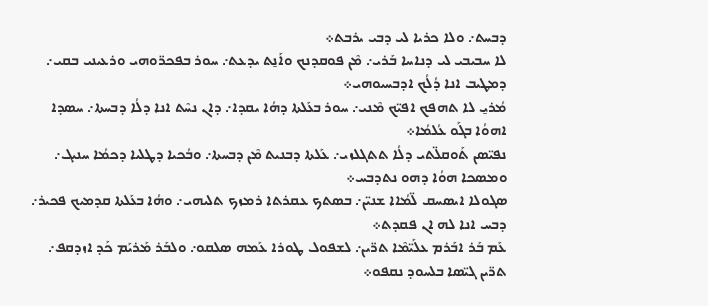ܕܒܚܬ܇ ܘܠܐ ܟܪܝܐ ܠܝ ܕܒܝ ܝܪܒܬ܀
ܠܐ ܚܒܝܒܝ ܠܝ ܕܢܐܚܐ ܒܰܪܝ܇ ܡܶܢ ܦܘܩܕܢܟ ܘܐܰܢ̱ܬ ܝܕܥܬ܇ ܚܘܪ ܒܦܟܪ̈ܘܗܝ ܘܪܥܝܢܝ ܒܩܝ܇ ܕܡܛܝܒ ܐܢܐ ܕܳܠܳܟ ܐܕܒܚܝܘܗܝ܀
ܡܳܪܝ̱ ܠܐ ܬܗܦܟ ܐܦܝ̈ܟ ܡܶܢܝ܇ ܚܘܪ ܒܥܰܠܬܐ ܕܗܳܐ ܝܩܕܐ܇ ܕܐܢ ܢܚܶܬ ܐܢܐ ܕܠܳܐ ܕܒܚܬܐ܇ ܚܣܕܐ ܐܗܘܳܐ ܒܓܰܘ ܥܳܠܡܳܐ܀
ܢܦܝ̈ܣܢ ܬܰܘܩܠ̈ܬܝ ܕܠܳܐ ܬܬܓܠܙܝ܇ ܥܰܠܬܐ ܕܒܢܝܬ ܡܶܢ ܕܒܚܬܐ܇ ܘܒܳܟܝܐ ܕܛܠܝܐ ܕܟܡܳܐ ܚܢܝܓ܇ ܘܡܣܟܐ ܗܘܳܐ ܕܗܘ ܢܬܕܒܚ܀
ܣܓܘܠܐ ܐܝܣܚܩ ܠ̈ܡܳܐܐ ܫܢܝ̈ܢ܇ ܒܣܬܟ ܥܩܪܬܐ ܪܡܙܟ ܬܠܝܗܝ܇ ܘܗܳܐ ܒܥܰܠܬܐ ܩܕܡܝܟ ܦܟܝܪ܇ ܕܒܚ ܐܢܐ ܠܗ ܐܢ ܦܩܕܬ܀
ܥܰܡ ܒܰܪ ܐܒܰܪܡ ܥܠܰܝ̈ܡܶܐ ܬܪ̈ܝܢ܇ ܠܫܦܘܠ ܛܘܪܐ ܥܰܡܗ ܣܠܩܘ܇ ܘܠܒܰܪ ܡܰܪܝܰܡ ܟܰܕ ܐܙܕܩܦ܇ ܬܪ̈ܝܢ ܓܝ̈ܣܐ ܒܠܚܘܕ ܢܩܦܘ܀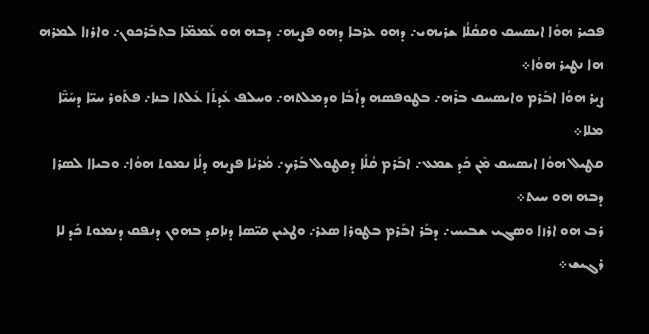ܦܟܝܪ ܗܘܳܐ ܐܝܣܚܩ ܘܩܩܳܠܳܐ ܫܪܝܗܝ܇ ܕܗܘ ܥܪܒܐ ܕܗܘ ܦܨܝܗ܇ ܕܒܗ ܗܘ ܥܰܡܡ̈ܐ ܒܬܒܰܪܟܘܢ܇ ܘܐܪܙܐ ܠܡܪܗ ܗܐ ܢܛܝܪ ܗܘܳܐ܀
ܨܝܪ ܗܘܳܐ ܐܒܰܪܡ ܘܐܝܣܚܩ ܒܪܶܗ܇ ܒܛܘܦܣܗ ܕܐܰܒܳܐ ܘܕܡܠܬܗ܇ ܘܚܠܦ ܥܺܕܬܳܐ ܥܰܠܬܐ ܒܢܐ܇ ܦܬܰܘܪ ܚܝ̈ܐ ܕܚܰܝ̈ܶܐ ܡܠܐ܀
ܩܛܝܠ ܗܘܳܐ ܐܝܣܚܩ ܡܶܢ ܟܰܕ ܫܡܥ܇ ܐܒܰܪܡ ܩܳܠܳܐ ܕܩܛܘܠ ܒܰܪܟ܇ ܡܳܪܝܳܐ ܦܨܝܗ ܕܠܳܐ ܢܡܘܬ ܗܘܳܐ܇ ܘܒܝܐܐ ܠܣܪܐ ܕܒܗ ܗܘ ܚܝܬ܀
ܪܒ ܗܘ ܐܪܙܐ ܘܣܓܝ ܫܒܝܚ܇ ܕܒܰܪ ܐܒܰܪܡ ܒܛܘܪܐ ܣܥܪ܇ ܘܛܥܝܢ ܩܝ̈ܣܐ ܕܢܐܩܕ ܒܗܘܢ ܕܢܦܩ ܕܢܡܘܬ ܟܰܕ ܠܐ ܪܓܝܫ܀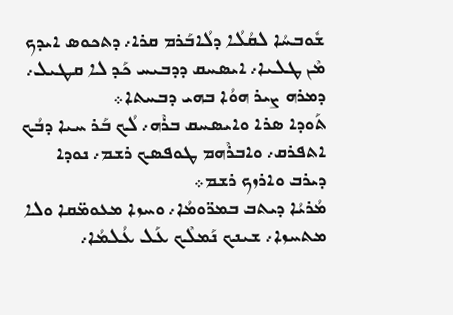ܫܽܘܒܚܳܐ ܠܩܳܠܳܐ ܕܠܳܐܒܰܪܡ ܩܪܐ܇ ܕܬܟܘܣ ܐܝܕܟ ܡܶܢ ܛܠܝܐ܇ ܐܝܣܚܩ ܕܕܒܝܚ ܟܰܕ ܠܐ ܩܛܝܠ܇ ܕܡܪܗ ܨܝܪ ܗܘܳܐ ܒܗܝ ܕܒܚܬܐ܀
ܬܰܘܕܐ ܣܪܐ ܘܐܝܣܚܩ ܒܪܶܗ܇ ܠܳܟ ܒܰܪ ܚܝܐ ܕܒܳܟ ܐܬܦܪܩ܇ ܘܐܒܪܶܗܡ ܛܘܦܣܟ ܪܫܡ܇ ܢܘܕܐ ܕܝܪܒ ܘܐܪܙܟ ܪܫܡ܀
ܡܳܪܝܳܐ ܕܝܬܒ ܒܡܪ̈ܘܡܳܐ܇ ܘܚܙܐ ܡܥܘܡ̈ܩܐ ܘܠܐ ܡܬܚܙܐ܇ ܫܝܢܟ ܢܰܡܠܶܟ ܥܰܠ ܥܳܠܡܳܐ܇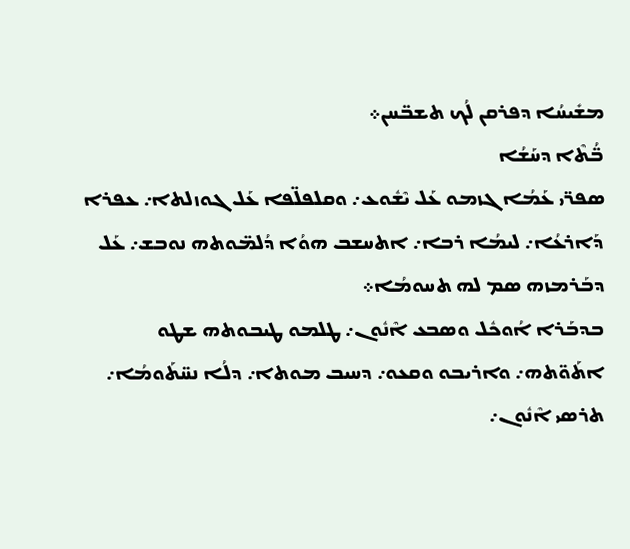ܡܫܺܝܚܳܐ ܕܦܪܩܢ ܠܳܟ ܬܫܒ̈ܚܢ܀
ܒ̈ܳܬܶܐ ܕܚܰܫܳܐ
ܣܦܪ̈ܝ ܥܰܡܳܐ ܓܙܡܘ ܥܰܠ ܝܶܫܽܘܥ܇ ܘܩܠܦܠ̈ܦܐ ܥܰܠ ܓܘܙܠܬܐ܇ ܥܦܪܐ ܕܰܐܪܥܳܐ܇ ܠܝܡܳܐ ܪܒܐ܇ ܐܬܚܫܒ ܗܘܳܐ ܕܳܠܡ̈ܘܬܗ ܢܘܒܫ܇ ܥܰܠ ܕܒܰܪܡܙܗ ܣܡ ܠܗ ܬܚܘܡܳܐ܀
ܒܕܒܰܪܐ ܐܳܘܟܽܠ ܘܣܒܥ ܐܶܢܽܘܢ܇ ܛܠܡܘ ܛܝܒܘܬܗ ܫܛܘ ܐܬܰܘ̈ܬܗ܇ ܘܐܪܝܒܘ ܘܩܥܘ܇ ܕܚܝܒ ܡܘܬܐ܇ ܕܠܳܐ ܢܚ̈ܬܰܘܡܳܐ܇ ܬܪܣܝ ܐܶܢܽܘܢ܇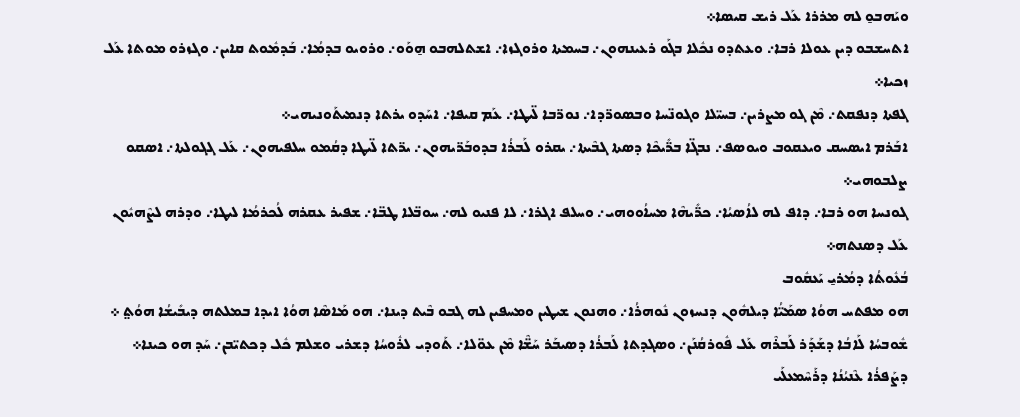ܘܝܰܗܒܘ̱ ܠܗ ܡܪܪܐ ܥܰܠ ܪܝܫ ܩܝܣܐ܀
ܐܬܚܫܒܘ ܕܝܢ ܥܘܠܐ ܪܒܐ܇ ܘܥܬܕܘ ܢܟܽܠܐ ܒܓܰܘ ܪܥܝܢܗܘܢ܇ ܒܚܡܬܐ ܘܪܘܓܙܐ܇ ܐܫܬܠܗܒܘ ܗ̱ܘܰܘ܇ ܘܪܘܝܘ ܒܕܡܳܐ܇ ܒܰܕܡܽܘܬ ܩܐܝܢ܇ ܘܓܙܪܘ ܡܘܬܐ ܥܰܠ ܙܟܝܐ܀
ܓܦܬܐ ܕܢܦܩܬ܇ ܡܶܢ ܓܘ ܡܨܪܝܢ܇ ܒܚܝ̈ܠܐ ܘܓܘܢ̈ܚܐ ܘܒܣܘܪ̈ܕܐ܇ ܢܘܪ̈ܒܐ ܠ̈ܝܛܐ܇ ܥܰܡ ܩܝܦܐ܇ ܐܚܰܕܘ ܝܪܬܐ ܕܢܡܝܬܰܘܢܝܗܝ܀
ܐܒܰܪܡ ܐܝܣܚܩ ܘܝܥܩܘܒ ܘܝܘܣܦ܇ ܢܒܓ̈ܐ ܒܪ̈ܺܝܟܶܐ ܕܣܬܐ ܓܒܶܝܬܐ܇ ܝܩܪܘ ܠܰܒܪܳܐ ܒܕܘܒܰܪ̈ܝܗܘܢ܇ ܝܪ̈ܬܐ ܠ̈ܝܛܐ ܕܩܳܡܘ ܚܠܦܝܗܘܢ܇ ܥܰܠ ܓܓܘܠܬܐ܇ ܐܣܩܘ ܨܠܒܘܗܝ܀
ܓܘܢܚܐ ܗܘ ܪܒܐ܇ ܕܐܦ ܠܗ ܠܐܳܣܝܳܐ܇ ܟܪ̈ܺܝܗܶܐ ܡܚܐܳܘܘܗܝ܇ ܘܚܠܦ ܐܓܪܐ܇ ܠܐ ܦܢܝܘ ܠܗ܇ ܚܘܒ̈ܠܐ ܛܒ̈ܐ܇ ܫܦܝܪ ܥܩܪܗ ܠܳܟܪܡܳܐ ܠܝܛܐ܇ ܘܕܪܗ ܠܨܶܗܝܽܘܢ ܥܰܠ ܕܣܢܬܗ܀
ܒܳܥܽܘܬܳܐ ܕܡܳܪܝ̱ ܝܰܥܩܽܘܒ
ܗܘ ܡܦܬܚ ܗܘܳܐ ܣܡܰܝ̈ܳܐ ܕܝܠܗܽܘܢ ܕܢܚܙܘܢ ܢܽܘܗܪܳܐ܇ ܘܗܢܘܢ ܫܝܛܝܢ ܘܡܚܦܝܢ ܠܗ ܓܒܘ ܒܶܝܬ ܕܝܢܐ܇ ܗܘ ܡܰܐܣܶܐ ܗܘܳܐ ܐܝܕܐ ܒܡܠܬܗ ܕܝܒܺܝܫܳܐ ܗܘܳܬ݀ ܀
ܫܽܘܒܚܳܐ ܠܰܐܒܳܐ ܕܫܰܕܰܪ ܠܰܒܪܶܗ ܥܰܠ ܦܽܘܪܩܳܢܰܢ܇ ܘܣܓܕܬܐ ܠܰܒܪܳܐ ܕܣܝܒܰܪ ܚܰܫ̈ܶܐ ܡܶܢ ܥܘ̈ܠܐ܇ ܬܰܘܕܝ ܠܪܽܘܚܳܐ ܕܫܪܝ ܘܫܠܡ ܟܽܠ ܕܟܬܝ̈ܒܢ܇ ܚܰܕ ܗܘ ܟܝܢܐ܀
ܕܨܰܦܪܳܐ ܥܶܢܝܳܢܳܐ ܕܪܰܚܶܡܥܠܰܝ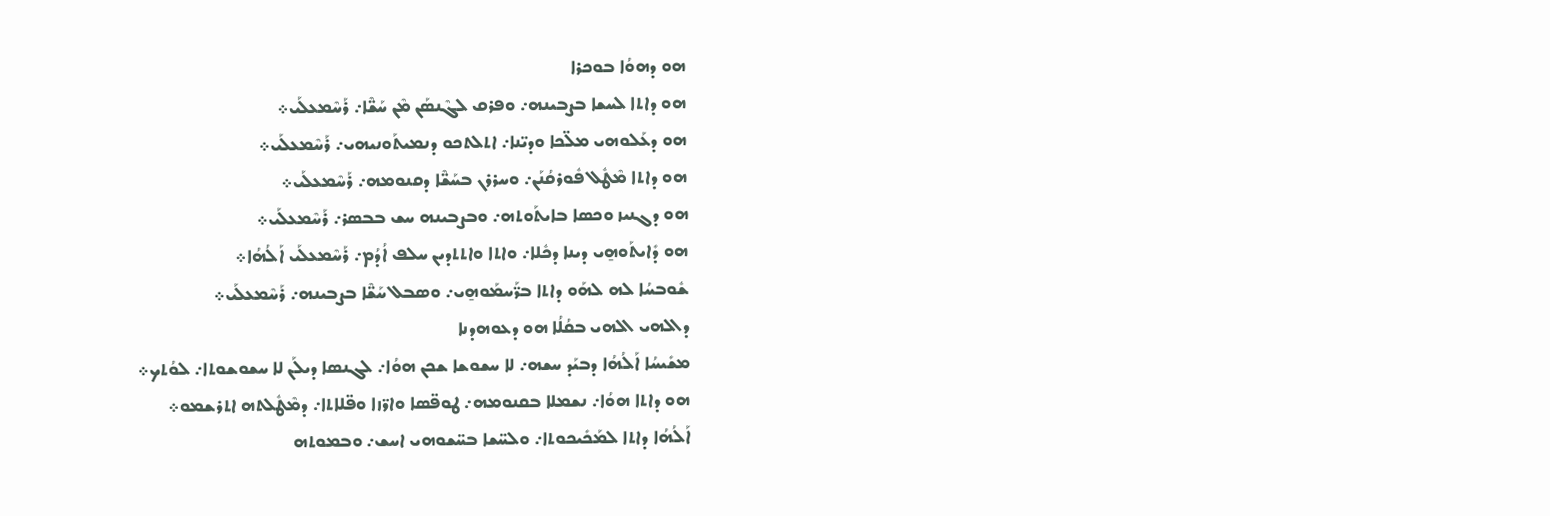ܗܘ ܕܗܘܳܐ ܒܘܟܪܐ
ܗܘ ܕܐܬܐ ܠܚܫܐ ܒܨܒܝܢܗ܇ ܘܦܪܩ ܠܓܶܢܣܰܢ ܡܶܢ ܚܰܫ̈ܶܐ܇ ܪܰܚܶܡܥܠܰܝ܀
ܗܘ ܕܥܰܠܘܗܝ ܡܠ̈ܟܐ ܘܕܝ̈ܢܐ܇ ܐܬܠܬܟܘ ܕܢܡܝܬܰܘܢܝܗܝ܇ ܪܰܚܶܡܥܠܰܝ܀
ܗܘ ܕܐܬܐ ܡܶܛܽܠ ܦܽܘܪܩܳܢܰܢ܇ ܘܚܪܪܢ ܒܚܰܫ̈ܶܐ ܕܩܢܘܡܗ܇ ܪܰܚܶܡܥܠܰܝ܀
ܗܘ ܕܓܢܝܙ ܘܟܣܐ ܒܐܝܬܰܘܬܗ܇ ܘܒܨܒܝܢܗ ܚܫ ܒܒܣܪ܇ ܪܰܚܶܡܥܠܰܝ܀
ܗܘ ܕܺܐܝܬܰܘܗ̱ܝ ܕܝܢܐ ܕܟܽܠܐ܇ ܘܐܬܐ ܘܐܬܬܕܝܢ ܚܠܦ ܐܳܕܳܡ܇ ܪܰܚܶܡܥܠܰܝ ܐܰܠܳܗܳܐ܀
ܫܽܘܒܚܳܐ ܠܗ ܠܗܰܘ ܕܐܬܐ ܒܪ̈ܰܚܡܰܘܗ̱ܝ܇ ܘܣܒܠ ܚܰܫ̈ܶܐ ܒܨܒܝܢܗ܇ ܪܰܚܶܡܥܠܰܝ܀
ܕܐܠܗܝ ܐܠܗܝ ܒܩܳܠܳܐ ܗܘ ܕܥܘܗܕܢܐ
ܡܫܺܝܚܳܐ ܐܰܠܳܗܳܐ ܕܒܝܰܕ ܚܫܗ܇ ܠܐ ܚܫܘܫܐ ܫܟܢ ܗܘܳܐ܇ ܠܓܢܣܐ ܕܝܠܰܢ ܠܐ ܚܫܘܫܘܬܐ܇ ܠܘܳܬܟ܀
ܗܘ ܕܐܬܐ ܗܘܳܐ܇ ܢܫܡܠܐ ܒܩܢܘܡܗ܇ ܛܘܦ̈ܣܐ ܘܐܪ̈ܙܐ ܘܦ̈ܠܐܬܐ܇ ܕܡܶܛܽܠܬܗ ܐܬܪܫܡܘ܀
ܐܰܠܳܗܳܐ ܕܐܬܐ ܠܡܰܟܺܝܟܘܬܐ܇ ܘܠܚ̈ܫܐ ܒܚ̈ܫܘܗܝ ܐܚܫ܇ ܘܒܡܘܬܗ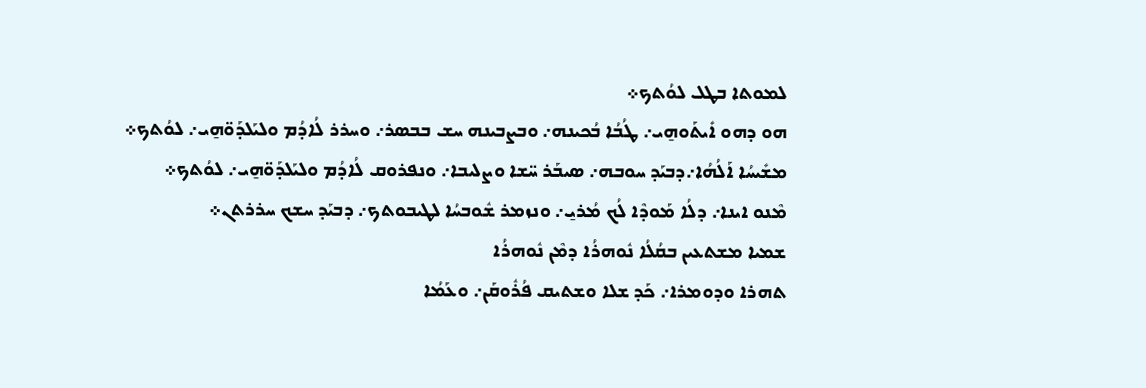ܠܡܘܬܐ ܒܛܠ ܠܘܳܬܟ܀
ܗܘ ܕܗܘ ܐܺܝܬܰܘܗ̱ܝ܇ ܛܳܒܳܐ ܒܳܟܝܢܗ܇ ܘܒܨܒܝܢܗ ܚܫ ܒܒܣܪ܇ ܘܚܪܪ ܠܳܐܕܳܡ ܘܠܝܰܠܕܰܘ̈ܗ̱ܝ܇ ܠܘܳܬܟ܀
ܡܫܺܝܚܳܐ ܐܰܠܳܗܳܐ܇ܕܒܝܰܕ ܚܘܒܗ܇ ܣܝܒܰܪ ܚ̈ܫܐ ܘܨܠܝܒܐ܇ ܘܢܦܪܘܩ ܠܳܐܕܳܡ ܘܠܝܰܠܕܰܘ̈ܗ̱ܝ܇ ܠܘܳܬܟ܀
ܡܶܢܘ ܐܝܢܐ܇ ܕܠܳܐ ܡܰܘܕܶܐ ܠܳܟ ܡܳܪܝ̱܇ ܘܢܙܡܪ ܫܽܘܒܚܳܐ ܠܛܝܒܘܬܟ܇ ܕܒܝܰܕ ܚܫܟ ܚܪܪܬܢ܀
ܫܡܝܐ ܡܫܬܥܝܢ ܒܩܳܠܳܐ ܢܽܘܗܪܳܐ ܕܡܶܢ ܢܽܘܗܪܳܐ
ܬܗܪܐ ܘܕܘܡܪܐ܇ ܟܰܕ ܫܠܐ ܘܫܬܝܩ ܦܳܪܽܘܩܰܢ܇ ܘܥܰܡܳܐ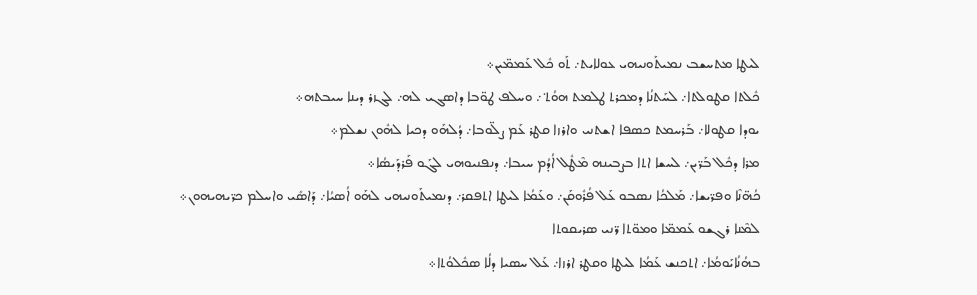ܠܝܛܐ ܡܬܚܫܒ ܢܡܝܬܰܘܢܝܗܝ ܥܘܠܐܝܬ܇ ܬܰܘ ܟܽܠ ܥܰܡܡ̈ܝܢ܀
ܟܽܠܬܐ ܩܛܘܠܬܐ܇ ܠܚܰܬܢܳܐ ܕܡܟܪܬ ܛܠܡܬ ܗܘܳܬ݀ ܇ ܘܚܠܦ ܛܘ̈ܒܐ ܕܐܣܓܝ ܠܗ܇ ܠܓܙܪ ܕܝܢܐ ܚܝܒܬܗ܀
ܝܘܕܐ ܩܛܘܠܐ܇ ܒܰܪܚܡܬ ܟܣܦܐ ܐܫܬܢܝ ܘܐܪܙܐ ܩܛܪ ܥܰܡ ܨܠ̈ܘܒܐ܇ ܕܳܠܗܰܘ ܕܟܝܐ ܠܗܽܘܢ ܢܫܠܡ܀
ܡܪܐ ܕܟܽܠ ܒܰܪ̈ܝܢ܇ ܠܚܫܐ ܐܬܐ ܒܨܒܝܢܗ ܡܶܛܽܠ ܐܳܕܳܡ ܚܝܒܐ܇ ܕܢܦܢܝܘܗܝ ܠܓܰܘ ܦܰܪܕܰܝܣܳܐ܀
ܟܳܗ̈ܢܶܐ ܘܦܪ̈ܝܫܐ܇ ܡܰܠܟܳܐ ܢܣܒܘ ܥܰܠ ܦܳܪܽܘܩܰܢ܇ ܘܥܰܡܳܐ ܠܝܛܐ ܐܬܦܩܪ܇ ܕܢܡܝܬܰܘܢܝܗܝ ܠܗܰܘ ܐܳܣܝܳܐ܇ ܕܰܐܣܺܝ ܘܐܚܠܡ ܟܪ̈ܝܗܝܗܘܢ܀
ܠܡܶܢܐ ܪܓܫܘ ܥܰܡܡ̈ܐ ܘܡܘ̈ܬܐ ܪ̈ܢܝ ܣܪܝܩܘܬܐ
ܒܗܳܢܳܐܝܰܘܡܳܐ܇ ܐܬܟܢܫ ܥܰܡܳܐ ܠܝܛܐ ܘܩܛܪ ܐܪܙܐ܇ ܥܰܠ ܚܣܝܐ ܕܠܳܐ ܣܟܽܠܘܳܬܐ܀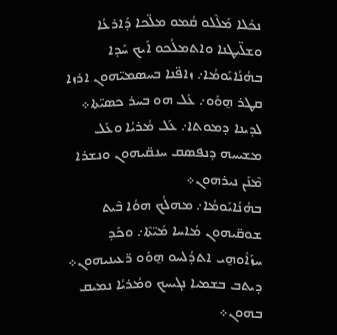ܢܟܽܠܐ ܡܰܠܶܠܘ ܩܳܡܘ ܡܠ̈ܟܐ ܕܰܐܪܥܳܐ ܘܫܠ̈ܝܛܢܐ ܘܐܬܡܠܳܟܘ ܐܰܝܟ ܚܰܕܐ
ܒܗܳܢܳܐܝܰܘܡܳܐ܇ ܙܐܦ̈ܢܐ ܒܚܣܡܝ̈ܗܘܢ ܐܪܙܐ ܩܛܪ ܗ̱ܘܰܘ܇ ܥܰܠ ܗܘ ܒܚܪ ܟܣܝ̈ܬܐ܀
ܠܕܝܢܐ ܕܡܘܬܐ܇ ܥܰܠ ܡܳܪܝܳܐ ܘܥܰܠ ܡܫܝܚܗ ܕܢܦܣܩ ܚܢܩ̈ܝܗܘܢ ܘܢܫܪܐ ܡܶܢܰܢ ܢܝܪܗܘܢ܀
ܒܗܳܢܳܐܝܰܘܡܳܐ܇ ܡܗܠܳܟ ܗܘܳܐ ܒܶܝܬ ܫܘܩ̈ܝܗܘܢ ܡܳܐܚܐ ܡܺܝ̈ܬܶܐ܇ ܘܟܰܕ ܚܙܰܐܽܘܗ̱ܝ ܐܬܕܳܠܚܘ ܗ̱ܘܰܘ ܪ̈ܥܝܢܝܗܘܢ܀
ܕܝܬܒ ܒܫܡܝܐ ܢܓܝܚܟ ܘܡܳܪܝܳܐ ܢܡܝܩ ܒܗܘܢ܀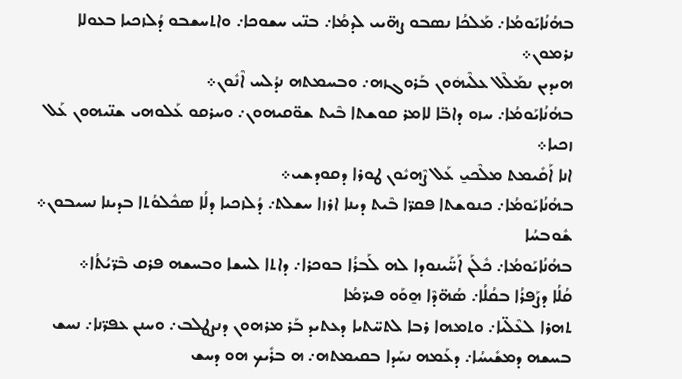ܒܗܳܢܳܐܝܰܘܡܳܐ܇ ܡܰܠܟܳܐ ܢܣܒܘ ܨܗ̈ܝܝ ܠܕܡܳܐ܇ ܒܢ̈ܝ ܚܫܘܟܐ܇ ܘܐܬܚܫܒܘ ܕܳܠܙܟܝܐ ܒܥܘܠܐ ܢܪܡܘܢ܀
ܗܝܕܝܢ ܢܡܰܠܶܠ ܥܠܶܝܗܿܘܢ ܒܰܪܘܓܙܗ܇ ܘܒܚܡܬܗ ܢܕܳܠܚ ܐܶܢܽܘܢ܀
ܒܗܳܢܳܐܝܰܘܡܳܐ܇ ܚܙܘ ܕܐܒ̈ܐ ܠܐܡܪ ܩܘܫܬܐ ܒܶܝܬ ܫܘ̈ܩܝܗܘܢ܇ ܘܚܪܩܘ ܥܰܠܘܗܝ ܫܢ̈ܝܗܘܢ ܥܰܠ ܙܟܝܐ܀
ܐܢܐ ܐܰܩܺܝܡܬ ܡܠܶܟܝ̱ ܥܰܠ ܨܶܗܝܽܘܢ ܛܘܪܐ ܕܩܘܕܫܝ܀
ܒܗܳܢܳܐܝܰܘܡܳܐ܇ ܟܢܘܫܬܐ ܦܩܪ̈ܐ ܒܶܝܬ ܕܝܢܐ ܐܪܙܐ ܚܫܠܬ܇ ܕܳܠܙܟܝܐ ܕܠܳܐ ܣܟܽܠܘܳܬܐ ܒܕܝܢܐ ܢܚܝܒܘܢ܀
ܫܽܘܒܚܳܐ
ܒܗܳܢܳܐܝܰܘܡܳܐ܇ ܟܽܠܰܢ ܐܰܚ̈ܰܝܢܘܕܐ ܠܗ ܠܰܒܪܳܐ ܒܘܟܪܐ܇ ܕܐܬܐ ܠܚܫܐ ܘܒܚܫܗ ܦܪܩ ܒܶܪ̈ܝܳܬܳܐ܀
ܩܳܠܳܐ ܕܨܰܦܪܳܐ ܒܩܳܠܳܐ܇ ܣܳܗ̈ܕܶܐ ܗ̱ܘܰܘ ܦܝܪ̈ܡܳܐ
ܬܗܪܐ ܠܥܶܠ̈ܝܐ܇ ܘܬܡܗܐ ܪܒܐ ܠܬܚ̈ܬܝܐ ܕܥܬܝܕ ܒܰܪ ܡܪܗܘܢ ܕܢܨܛܠܒ܇ ܘܚܢܢ ܥܦܪ̈ܢܐ܇ ܢܚܫ ܒܚܫܗ ܕܡܫܺܝܚܳܐ܇ ܕܥܰܡܗ ܢܚܰܕܐ ܒܩܝܡܬܗ܇ ܗ ܒܪܺܝܟ ܗܘ ܕܚܫ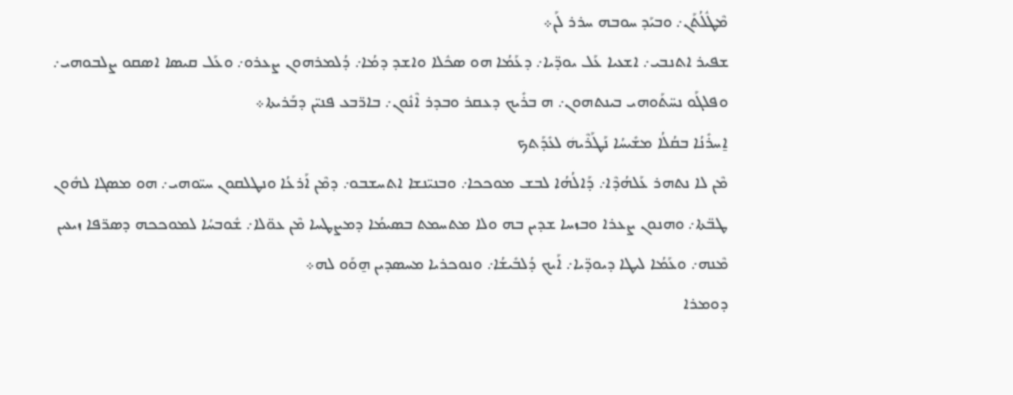ܡܶܛܽܠܳܬܰܢ܇ ܘܒܝܰܕ ܚܘܒܗ ܚܪܪ ܠܰܢ܀
ܫܦܝܪ ܐܬܢܒܝ܇ ܐܫܥܝܐ ܥܰܠ ܝܘܕ̈ܝܐ܇ ܕܥܰܡܳܐ ܗܘ ܣܟܽܠܐ ܘܐܫܕ ܕܡܳܐ܇ ܕܳܠܡܪܗܘܢ ܨܥܪܘ܇ ܘܥܰܠ ܩܝܣܐ ܐܣܩܘ ܨܠܒܘܗܝ܇ ܘܦܠܓܰܘ ܢܚ̈ܬܰܘܗܝ ܒܝܢܬܗܘܢ܇ ܗ ܒܪܺܝܟ ܕܥܩܪ ܘܒܕܪ ܐܶܢܽܘܢ܇ ܒܐܪ̈ܒܥ ܦܢܝ̈ܢ ܕܒܰܪܝܬܐ܀
ܐ̱ܚܪܺܢܳܐ ܒܩܳܠܳܐ ܡܫܺܝܚܳܐ ܢܰܛܰܪܶܝܗܿ ܠܥܺܕܰܬܟ
ܡܶܢ ܠܐ ܢܬܗܪ ܥܰܠܗܳܕܶܐ܇ ܕܰܐܠܳܗܳܐ ܠܒܫ ܡܘܟܟܐ܇ ܘܒܢܝ̈ܢܫܐ ܐܬܚܫܒܘ܇ ܕܡܶܢ ܐܰܪܥܳܐ ܘܢܛܠܩܘܢ ܚܝ̈ܘܗܝ܇ ܗܘ ܡܣܓܐ ܠܗܽܘܢ ܛܒ̈ܬܐ܇ ܘܗܢܘܢ ܨܥܪܐ ܘܒܙܚܐ ܫܕܝܢ ܒܗ ܘܠܐ ܡܬܚܡܬ ܒܣܝܡܳܐ ܕܡܨܛܚܐ ܡܶܢ ܥܘ̈ܠܐ܇ ܫܽܘܒܚܳܐ ܠܡܘܟܟܗ ܕܣܪ̈ܦܐ ܙܝܥܝܢ ܡܶܢܗ܇ ܘܥܰܡܳܐ ܠܝܛܐ ܕܝܘܕ̈ܝܐ܇ ܐܰܝܟ ܕܳܠܒܺܝܫܳܐ܇ ܘܢܘܟܪܝܐ ܡܚܣܕܝܢ ܗ̱ܘܰܘ ܠܗ܀
ܕܘܡܪܐ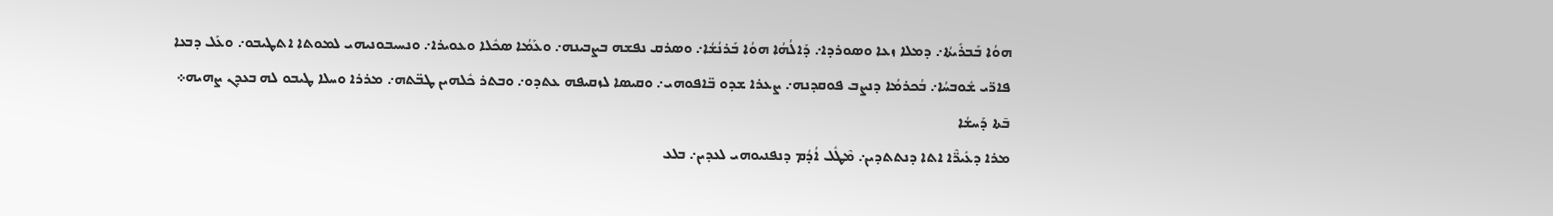ܗܘܳܐ ܒܰܒܪܺܝܬܳܐ܇ ܕܡܠܐ ܙܥܐ ܘܣܘܪܕܐ܇ ܕܰܐܠܳܗܳܐ ܗܘܳܐ ܒܰܪܢܳܫܳܐ܇ ܘܣܪܩ ܢܦܫܗ ܒܨܒܝܢܗ܇ ܘܥܰܡܳܐ ܣܟܽܠܐ ܘܥܘܝܪܐ܇ ܘܢܚܝܒܘܢܝܗܝ ܠܡܘܬܐ ܐܬܛܝܒܘ܇ ܘܥܰܠ ܕܒܥܐ ܦܐܪ̈ܝ ܫܽܘܒܚܳܐ܇ ܒܳܟܪܡܳܐ ܕܢܨܒ ܦܘܩܕܢܗ܇ ܨܥܪܐ ܫܕܘ ܒ̈ܐܦܘܗܝ܇ ܘܩܝܣܐ ܠܙܩܝܦܗ ܥܬܕܘ܇ ܘܒܬܪ ܟܽܠܗܝܢ ܛܒ̈ܬܗ܇ ܡܪܪܐ ܘܚܠܐ ܛܝܒܘ ܠܗ ܒܥܕܢ ܨܗܝܗ܀
ܒ̄ܬܐ ܕܰܚܫܳܐ
ܡܪܐ ܕܥܺܝܪ̈ܶܐ ܐܬܐ ܕܢܬܬܕܝܢ܇ ܡܶܛܽܠ ܐܳܕܳܡ ܕܢܦܢܝܘܗܝ ܠܥܕܝܢ܇ ܒܠܥ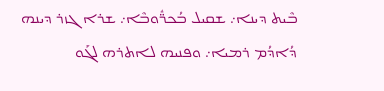ܒܶܝܬ ܕܝܢܐ܇ ܫܩܝܠ ܒܳܟܪ̈ܽܘܒܶܐ܇ ܫܪܐ ܓܙܪ ܕܝܢܗ ܕܳܐܕܳܡ ܪܡܝܐ܇ ܘܦܢܝܗ ܠܐܬܪܗ ܠܓܰܘ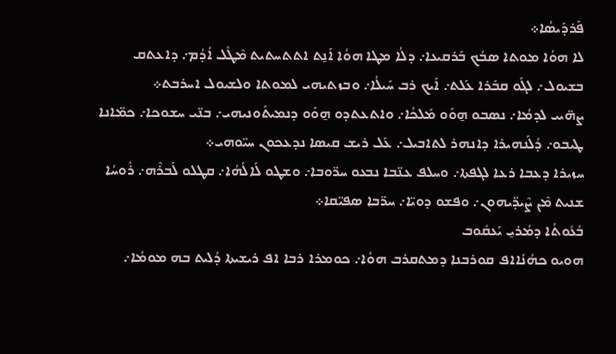ܦܰܪܕܰܝܣܳܐ܀
ܠܐ ܗܘܳܐ ܡܘܬܐ ܣܒܳܟ ܒܰܪܩܝܥܐ܇ ܕܠܳܐ ܡܛܐ ܗܘܳܐ ܐܰܢ̱ܬ ܐܬܬܚܬܝܬ ܡܶܛܽܠ ܐܳܕܳܡ܇ ܕܐܥܬܩ ܒܫܝܘܠ܇ ܠܓܰܘ ܩܒܰܪܐ ܥܰܠܬ܇ ܐܰܝܟ ܪܒ ܚܰܝܠܳܐ܇ ܘܒܙܬܝܗܝ ܠܡܘܬܐ ܘܠܫܝܘܠ ܐܚܪܒܬ܀
ܨܗ̈ܝܝ ܠܕܡܳܐ܇ ܢܣܒܘ ܗ̱ܘܰܘ ܡܰܠܟܳܐ܇ ܘܐܬܥܬܕܘ ܗ̱ܘܰܘ ܕܢܡܝܬܰܘܢܝܗܝ܇ ܒܢ̈ܝ ܚܫܘܟܐ܇ ܟܡ̈ܐܢܐ ܛܝܒܘ܇ ܕܳܠܰܢܗܝܪܐ ܕܐܢܗܪ ܠܬܐܒܝܠ܇ ܥܰܠ ܪܝܫ ܩܝܣܐ ܢܕܥܟܘܢ ܚܝ̈ܘܗܝ܀
ܚܙܝܪܐ ܕܥܒܐ ܪܥܐ ܠܓܦܬܐ܇ ܘܚܠܦ ܥܢ̈ܒܐ ܢܒܥܘ ܚܪ̈ܘܒܐ܇ ܘܫܛܘ ܠܰܐܠܳܗܳܐ܇ ܩܛܠܘ ܠܰܒܪܶܗ܇ ܪܽܘܚܳܐ ܫܢܝܬ ܡܶܢ ܨܶܝܕ̈ܝܗܘܢ܇ ܘܦܫܘ ܕܘܝ̈ܐ܇ ܚܪ̈ܒܐ ܣܦܝ̈ܩܐ܀
ܒܳܥܽܘܬܳܐ ܕܡܳܪܝ̱ ܝܰܥܩܽܘܒ
ܗܘܝܘ ܟܗܳܢܳܐܐܦ ܩܘܪܒܢܐ ܕܡܬܩܪܒ ܗܘܳܐ܇ ܟܘܡܪܐ ܪܒܐ ܐܦ ܪܝܫܝܬܐ ܕܳܠܝܬ ܒܗ ܡܘܡܳܐ܇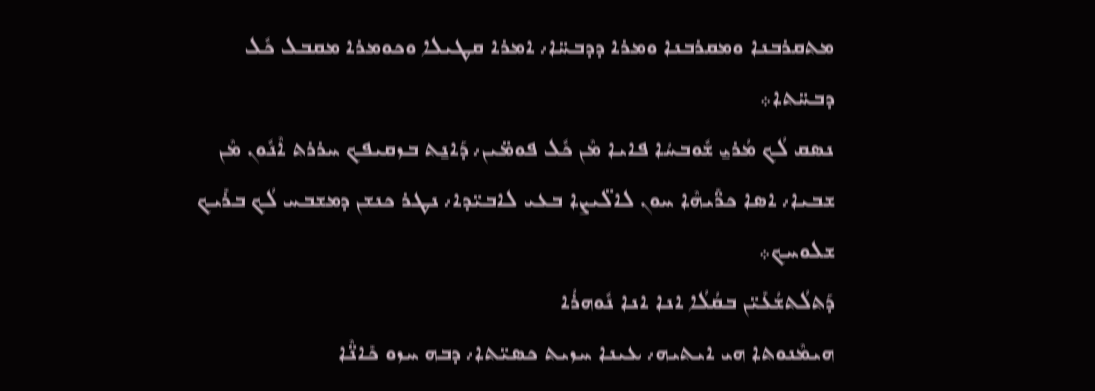ܡܬܩܪܒܢܐ ܘܡܩܪܒܢܐ ܘܡܪܐ ܕܕܒܚ̈ܐ܇ ܐܡܪܐ ܩܛܝܠܐ ܘܟܘܡܪܐ ܡܩܒܠ ܟܽܠ ܕܒܚ̈ܬܐ܀
ܢܣܩ ܠܳܟ ܡܳܪܝ̱ ܫܽܘܒܚܳܐ ܦܐܝܐ ܡܶܢ ܟܽܠ ܦܘܡ̈ܝܢ܇ ܕܰܐܢ̱ܬ ܒܙܩܝܦܟ ܚܪܪܬ ܐܶܢܽܘܢ ܡܶܢ ܫܒܝܐ܇ ܐܣܐ ܟܪ̈ܺܝܗܶܐ ܚܘܢ ܠܐܠ̈ܝܨܐ ܒܥܝ ܠܐܒܝ̈ܕܐ܇ ܢܛܪ ܟܢܫܢ ܕܡܫܒܚ ܠܳܟ ܒܪܺܝܟ ܫܠܘܚܟ܀
ܕܰܬܠܳܬܫܳܥܺܝ̈ܢ ܒܩܳܠܳܐ ܐܢܐ ܐܢܐ ܢܽܘܗܪܳܐ
ܗܝܡܶܢܘܬܐ ܗܝ ܐܝܬܝܗ܇ ܥܝܢܐ ܚܙܝܬ ܟܣܝ̈ܬܐ܇ ܕܒܗ ܚܙܘ ܟܺܐܢ̈ܶܐ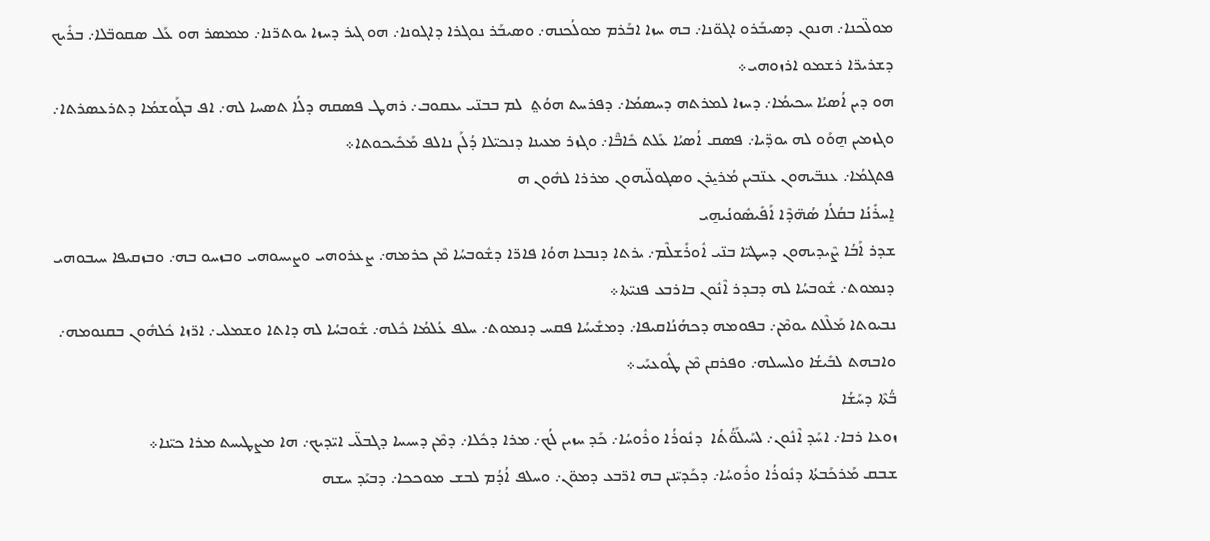ܡܘܠ̈ܟܢܐ܇ ܗܢܘܢ ܕܣܝܒܰܪܘ ܐܓܘ̈ܢܐ܇ ܒܗ ܚܙܐ ܐܒܰܪܡ ܡܘܠܳܟܢܗ܇ ܘܣܝܒܰܪ ܢܘܓܪܐ ܕܐܓܘܢܐ܇ ܗܘ ܓܝܪ ܕܚܙܐ ܝܘܬܪ̈ܢܐ܇ ܡܡܣܪ ܗܘ ܥܰܠ ܣܩܘܒ̈ܠܐ܇ ܒܪܺܝܟ ܕܫܪܝܪ̈ܐ ܪܫܡܘ ܐܪܙܘܗܝ܀
ܗܘ ܕܝܢ ܐܳܣܝܳܐ ܚܟܝܡܳܐ܇ ܕܚܙܐ ܠܡܪܬܗ ܕܚܣܡܳܐ܇ ܕܦܪܚܬ ܗܘܳܬ݀  ܠܡ ܒܒܢ̈ܝ ܝܥܩܘܒ܇ ܪܗܛ ܦܣܩܗ ܕܠܳܐ ܬܣܚܐ ܠܗ܇ ܐܦ ܒܓܰܘܫܡܳܐ ܕܬܪܥܣܪܬܐ܇ ܘܓܙܡܝܢ ܗ̱ܘܰܘ ܠܗ ܝܘܕ̈ܝܐ܇ ܦܣܩ ܐܳܣܝܳܐ ܥܰܠܬ ܟܺܐܒ̈ܶܐ܇ ܘܓܙܪ ܡܥܝܢܐ ܕܢܟܝ̈ܠܐ ܕܳܠܰܢ ܢܐܠܦ ܡܰܟܺܝܟܘܬܐ܀
ܦܬܓܡܳܐ܇ ܥܢܒ̈ܝܗܘܢ ܥܢ̈ܒܝܢ ܡܳܪܝ̱ܪܢ ܘܣܓܘܠ̈ܝܗܘܢ ܡܪܪܐ ܠܗܽܘܢ ܗ
ܐ̱ܚܪܺܢܳܐ ܒܩܳܠܳܐ ܣܳܗ̈ܕܶܐ ܐܰܦܺܝܣܽܘܢܳܝܗ̱ܝ
ܫܕܪ ܐܰܒܳܐ ܨܶܝܕܝܗܘܢ ܕܚܛܝ̈ܐ ܒܢ̈ܝ ܐܽܘܪܺܫܠܶܡ܇ ܝܪܬܐ ܕܢܒܥܐ ܗܘܳܐ ܦܐܪ̈ܐ ܕܫܽܘܒܚܳܐ ܡܶܢ ܟܪܡܗ܇ ܨܥܪܘܗܝ ܘܨܝܚܘܗܝ ܘܒܙܚܘ ܒܗ܇ ܘܒܙܩܝܦܐ ܚܝܒܘܗܝ ܕܢܡܘܬ܇ ܫܽܘܒܚܳܐ ܠܗ ܕܒܕܪ ܐܶܢܽܘܢ ܒܐܪܒܥ ܦܢܝ̈ܬܐ܀
ܢܒܝܘܬܐ ܡܰܠܶܠܬ ܝܘܡܶܢ܇ ܒܦܘܡܗ ܕܟܗܳܢܳܐܩܝܦܐ܇ ܕܡܫܺܝܚܳܐ ܦܩܚ ܕܢܡܘܬ܇ ܚܠܦ ܥܳܠܡܳܐ ܟܽܠܗ܇ ܫܽܘܒܚܳܐ ܠܗ ܕܐܬܐ ܘܫܡܠܝ܇ ܐܪ̈ܙܐ ܟܽܠܗܽܘܢ ܒܩܢܘܡܗ܇ ܘܐܒܗܬ ܠܒܺܝܫܳܐ ܘܠܚܝܠܗ܇ ܘܦܪܩܢ ܡܶܢ ܛܽܘܥܝܰܝ܀
ܒ̈ܳܬܶܐ ܕܚܰܫܳܐ
ܙܘܥܐ ܪܒܐ܇ ܐܚܰܕ ܐܶܢܽܘܢ܇ ܠܚܰܝܠܰܘ̈ܳܬܳܐ  ܕܢܽܘܪܳܐ ܘܪܽܘܚܳܐ܇ ܟܰܕ ܚܙܝܢ ܠܳܟ܇ ܡܪܐ ܕܟܽܠܐ܇ ܕܡܶܢ ܕܚܝܚܐ ܕܓܒܠ̈ܝ ܐܝ̈ܕܝܟ܇ ܗܐ ܡܨܛܝܚܬ ܡܪܐ ܟܝ̈ܢܐ܀
ܫܒܩ ܡܰܪܟܰܒܬܳܐ ܕܢܽܘܪܳܐ ܘܪܽܘܚܳܐ܇ ܕܟܰܕܝ̈ܢܢ ܒܗ ܐܪ̈ܒܥ ܕܡܘ̈ܢ܇ ܘܚܠܦ ܐܳܕܳܡ ܠܒܫ ܡܘܟܟܐ܇ ܕܒܝܰܕ ܚܫܗ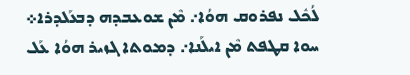ܠܳܟܽܠ ܢܦܪܘܩ ܗܘܳܐ܇ ܡܶܢ ܫܘܥܒܕܗ ܕܒܥܰܠܕܪܐ܀
ܚܘܐ ܩܛܦܬ ܡܶܢ ܐܝܠܰܢܐ܇ ܕܡܘܬܐ ܓܙܝܪ ܗܘܳܐ ܥܰܠ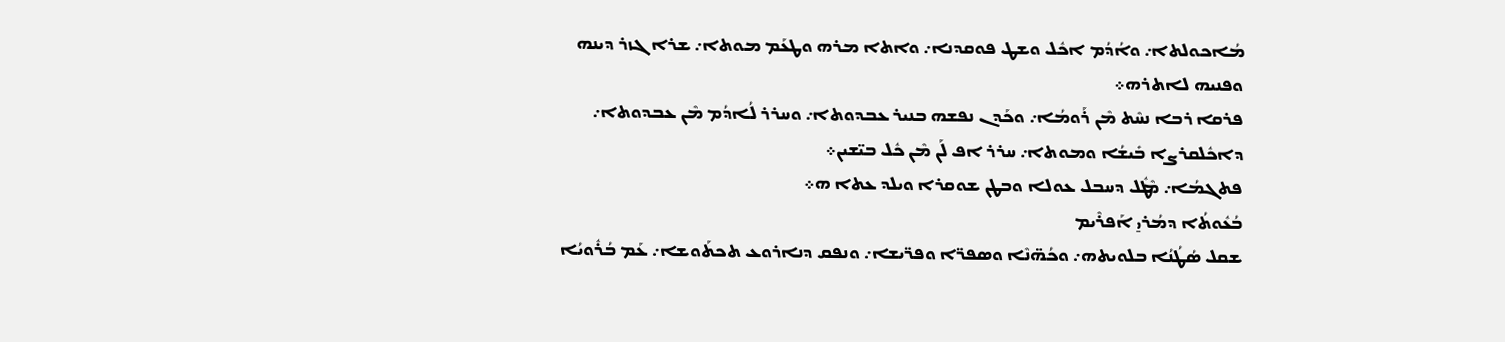ܡܳܐܟܘܠܬܐ܇ ܘܐܳܕܳܡ ܐܟܽܠ ܘܫܛ ܦܘܩܕܢܐ܇ ܘܐܬܐ ܡܪܗ ܘܛܥܰܡ ܡܘܬܐ܇ ܫܪܐ ܓܙܪ ܕܝܢܗ ܘܦܢܝܗ ܠܐܬܪܗ܀
ܦܪܩܐ ܪܒܐ ܢܚܶܬ ܡܶܢ ܪܰܘܡܳܐ܇ ܘܟܰܕܢ ܢܦܫܗ ܒܢܝܪ ܥܒܕܘܬܐ܇ ܘܚܪܪ ܠܳܐܕܳܡ ܡܶܢ ܥܒܕܘܬܐ܇ ܕܐܟܽܠܩܪܨܐ ܒܺܝܫܳܐ ܘܡܘܬܐ܇ ܚܪܪ ܐܦ ܠܰܢ ܡܶܢ ܟܽܠ ܒܝ̈ܫܝܢ܀
ܦܬܓܡܳܐ܇ ܡܶܛܽܠ ܕܚܒܠ ܥܘܠܐ ܘܒܛܢ ܫܘܩܪܐ ܘܝܠܕ ܥܬܐ ܗ܀
ܒܳܥܽܘܬܳܐ ܕܡܳܪܝ̱ ܐܰܦܪܶܝܡ
ܫܩܠ ܣܳܛܳܢܳܐ ܒܠܘܝܬܗ܇ ܘܟܳܗ̈ܢܶܐ ܘܣܦܪ̈ܐ ܘܦܪ̈ܝܫܐ܇ ܘܢܦܩ ܕܢܐܪܘܥ ܬܟܬܰܘܫܐ܇ ܥܰܡ ܒܳܪܽܘܝܳܐ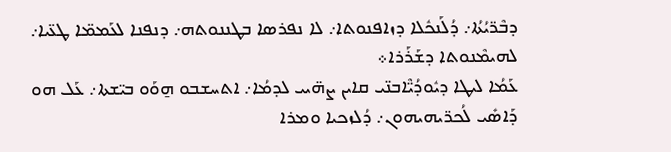ܕܒܶܪ̈ܝܳܬܳܐ܇ ܕܳܠܰܢܟܽܠܐ ܕܙܐܦܢܘܬܐ܇ ܠܐ ܢܦܪܣܐ ܒܛܢܢܘܬܗ܇ ܕܢܦܢܐ ܠܥܰܡܡ̈ܐ ܛܥ̈ܝܐ܇ ܠܗܝܡܶܢܘܬܐ ܕܫܰܪܰܪܐ܀
ܥܰܡܳܐ ܠܝܛܐ ܕܝܽܘܕܳܝ̈ܶܐܒܢ̈ܝ ܩܐܝܢ ܨܗ̈ܝܝ ܠܕܡܳܐ܇ ܐܬܚܫܒܘ ܗ̱ܘܰܘ ܒܝ̈ܫܬܐ܇ ܥܰܠ ܗܘ ܕܰܐܣܺܝ ܠܳܟܪ̈ܝܗܝܗܘܢ܇ ܕܳܠܙܟܝܐ ܘܡܪܐ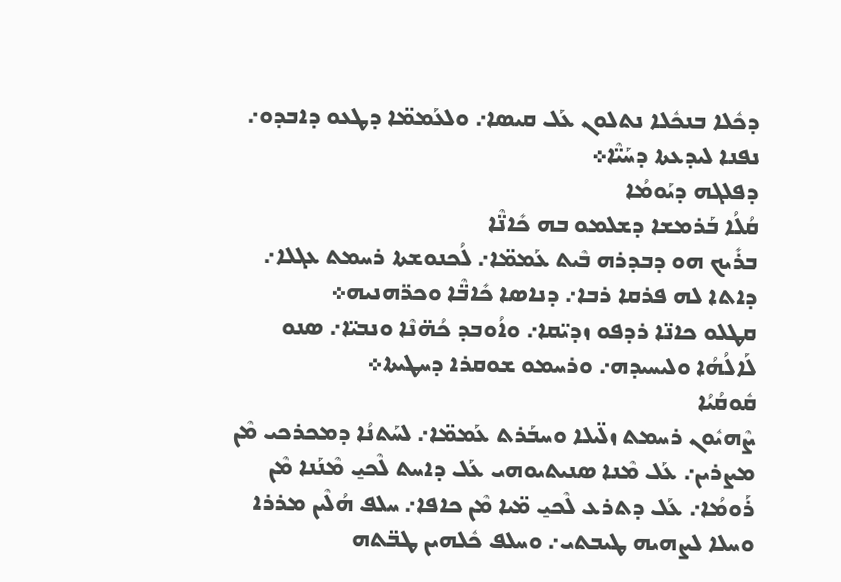ܕܟܽܠܐ ܒܢܟܽܠܐ ܢܬܠܘܢ ܥܰܠ ܩܝܣܐ܇ ܘܠܥܰܡܡ̈ܐ ܕܛܥܘ ܕܐܒܕܘ܇ ܢܦܢܐ ܠܝܕܥܬܐ ܕܚܰܝ̈ܶܐ܀
ܕܦܠܓܗ ܕܝܰܘܡܳܐ
ܩܳܠܳܐ ܒܰܪܡܫܐ ܕܫܠܡܘ ܒܗ ܟܺܐܢ̈ܶܐ
ܒܪܺܝܟ ܗܘ ܕܒܕܪܗ ܒܶܝܬ ܥܰܡܡ̈ܐ܇ ܠܳܟܢܘܫܬܐ ܪܚܡܬ ܥܓܠܐ܇ ܕܐܬܐ ܠܗ ܦܪܩܐ ܪܒܐ܇ ܕܢܐܣܐ ܟܺܐܒ̈ܶܐ ܘܟܪ̈ܗܢܝܗ܀
ܩܛܠܘ ܟܐܢ̈ܐ ܪܕܦܘ ܙܕܝ̈ܩܐ܇ ܘܐܳܘܒܕ ܟܳܗ̈ܢܶܐ ܘܢܒܝ̈ܐ܇ ܣܢܘ ܠܰܐܠܳܗܳܐ ܘܠܝܚܝܕܗ܇ ܘܪܚܡܘ ܫܘܩܪܐ ܕܚܛܝܬܐ܀
ܩܽܘܩܳܝܳܐ
ܨܶܗܝܽܘܢ ܪܚܡܬ ܙܠ̈ܝܠܐ ܘܚܒܰܪܬ ܥܰܡܡ̈ܐ܇ ܠܚܰܬܢܳܐ ܕܡܟܪܟܝ ܡܶܢ ܡܨܪܝܢ܇ ܥܰܠ ܡܶܢܐ ܣܢܝܬܝܘܗܝ ܥܰܠ ܕܐܚܬ ܠܶܟܝ̱ ܡܶܢܰܢܐ ܡܶܢ ܪܰܘܡܳܐ܇ ܥܰܠ ܕܬܪܥ ܠܶܟܝ̱ ܡ̈ܝܐ ܡܶܢ ܟܐܦܐ܇ ܚܠܦ ܗܳܠܶܝܢ ܡܪܪܐ ܘܚܠܐ ܠܨܗܝܗ ܛܝܒܬܝ܇ ܘܚܠܦ ܟܽܠܗܝܢ ܛܒ̈ܬܗ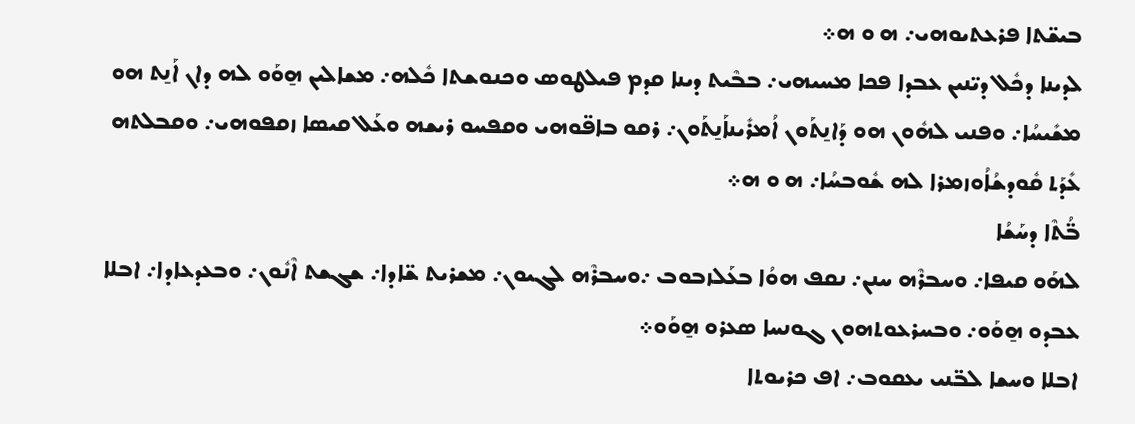ܒܝܫ̈ܬܐ ܦܪܥܬܝܘܗܝ܇ ܗ ܘ ܗ܀
ܠܕܝܢܐ ܕܟܽܠ ܕܝ̈ܢܝܢ ܥܒܕܐ ܦܟܐ ܡܚܝܗܝ܇ ܒܒܶܝܬ ܕܝܢܐ ܩܕܡ ܦܝܠܛܘܣ ܘܟܢܘܫܬܐ ܟܽܠܗ܇ ܡܫܐܠܝܢ ܗ̱ܘܰܘ ܠܗ ܕܐܢ ܐܰܢ̱ܬ ܗܘ ܡܫܺܝܚܳܐ܇ ܘܦܢܝ ܠܗܽܘܢ ܗܘ ܕܰܐܢ̱ܬܰܘܢ ܐܳܡܪܺܝܢܐܰܢ̱ܬܰܘܢ܇ ܪܩܘ ܒܐܦ̈ܘܗܝ ܘܩܦܚܘ ܪܝܫܗ ܘܥܰܠ ܩܝܣܐ ܙܩܦܘܗܝ܇ ܘܩܒܠܬܗ ܥܺܕܰܬ ܩܽܘܕܫܳܐܳܘܙܡܪܐ ܠܗ ܫܽܘܒܚܳܐ܇ ܗ ܘ ܗ܀
ܒ̈ܳܬܶܐ ܕܚܰܫܳܐ
ܠܗܰܘ ܩܝܦܐ܇ ܘܚܒܪܶܗ ܚܢܢ܇ ܢܩܦ ܗܘܳܐ ܒܥܰܠܙܒܘܒ ܇ܘܚܒܪܶܗ ܠܓܝܘܢ܇ ܡܫܪܝܬ ܫ̈ܐܕܐ܇ ܫܓܫܬ ܐܶܢܽܘܢ܇ ܘܒܥܕܥܐܕܐ܇ ܐܒܠܐ ܥܒܕܘ ܗ̱ܘܰܘ܇ ܘܒܚܪܥܘܬܗܘܢ ܓܘܢܚܐ ܣܥܪܘ ܗ̱ܘܰܘ܀
ܐܒܠܐ ܘܚܫܐ ܠܒ̈ܢܝ ܝܥܩܘܒ܇ ܐܦ ܟܪܝܘܬܐ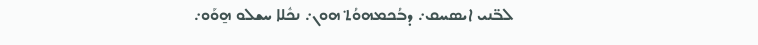ܠܒ̈ܢܝ ܐܝܣܚܩ܇ ܕܒܳܟܡܗܘܳܬ݀ ܗܘܢ܇ ܢܟܽܠܐ ܚܫܠܘ ܗ̱ܘܰܘ܇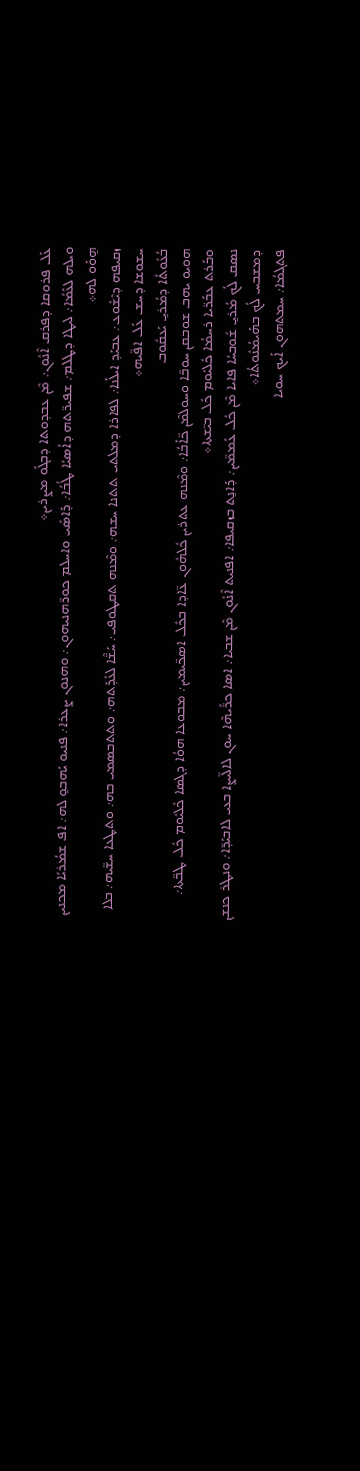ܥܰܠ ܦܪܘܩܐ ܕܦܪܩ ܐܶܢܽܘܢ܇ ܡܶܢ ܥܒܕܘܬܐ ܕܒܓܰܘ ܡܨܪܝܢ܀
ܘܝܠܗ ܠܥܰܡܳܐ܇ ܠܝܛܐ ܕܛܠܡ܇ ܫܦܝܪ̈ܬܗ ܕܐܳܣܝܳܐ ܛܳܒܳܐ܇ ܕܰܐܣܺܝ ܘܐܚܠܡ ܟܘܪ̈ܗܢܝܗܘܢ܇ ܘܗܢܘܢ ܨܥܪܐ܇ ܦܢܝܘ ܝܰܗܒܘ̱ ܠܗ܇ ܐܦ ܫܡܳܪܝܳܐ ܡܟܢܝܢ ܗ̱ܘܰܘ ܠܗ܀
ܙܩܝܦܗ ܕܝܶܫܽܘܥ܇ ܥܒܝܰܕ ܐܝܠܰܢܐ܇ ܠܦܐܪܐ ܕܡܠܬܝ ܬܬܢܐ ܚܫܗ܇ ܘܡܶܢܗ ܬܩܛܘܦܝ܇ ܚܰܫ̈ܶܐ ܠܥܺܕܰܬܗ܇ ܘܬܬܒܣܡܝ ܒܗ܇ ܘܬܛܥܐ ܚܫ̈ܝܗ܇ ܒܠܐ ܚܫܘܫܐ ܕܚܫ ܥܰܠ ܐܦ̈ܝܗ܀
ܒܳܥܽܘܬܳܐ ܕܡܳܪܝ̱ ܝܰܥܩܽܘܒ
ܗܘܝܘ ܝܗܒ ܫܘܒܩܢ ܚܘܒ̈ܐ ܘܚܘܠܡܶܢ ܟ̈ܐܰܒܳܐ܇ ܘܡܶܢܗ ܥܬܪܝܢ ܟܽܠܗܽܘܢ ܥ̈ܐܕܐ ܒܟܽܠ ܐܣܟ̈ܝܡܝܢ܇ ܡܒܘܥܐ ܗܘܳܐ ܕܓܣܐ ܟܽܠܝܽܘܡ ܟܽܠ ܛܒ̈ܬܐ܇ ܘܒܰܪܬ ܥܒܰܪ̈ܝܐ ܪܚܡܳܐ ܟܽܠܝܽܘܡ ܟܽܠ ܒܝ̈ܫܬܐ܀
ܢܣܩ ܠܳܟ ܡܳܪܝ̱ ܫܽܘܒܚܳܐ ܦܐܝܐ ܡܶܢ ܟܽܠ ܥܰܡܡ̈ܝܢ܇ ܕܰܐܢ̱ܬ ܒܙܩܝܦܐ܇ ܐܦܢܝܬ ܐܶܢܽܘܢ ܡܶܢ ܫܒܝܐ܇ ܐܣܐ ܟܪ̈ܺܝܗܶܐ ܚܘܢ ܠܐܠ̈ܝܨܐ ܒܥܝ ܠܐܒܝܰܕ̈ܐ܇ ܘܢܛܪ ܟܢܫܢ ܕܡܫܒܚ ܠܳܟ ܒܗܰܝܡܳܢܽܘܬܳܐ܀
ܦܬܓܡܳܐ܇ ܚܡܬܗܘܢ ܐܰܝܟ ܚܘܝܐ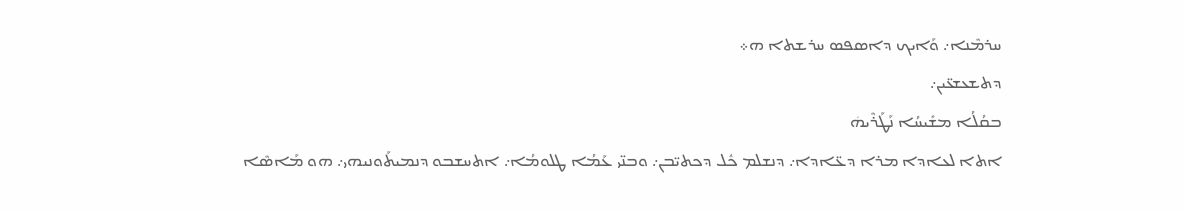ܚܪܡܶܢܐ܇ ܘܰܐܝܟ ܕܐܣܦܣ ܚܪܫܬܐ ܗ܀
ܕܬܫܥܫܥ̈ܝܢ܇
ܒܩܳܠܳܐ ܡܫܺܝܚܳܐ ܢܰܛܰܪܶܝܗܿ
ܐܬܐ ܠܥܐܕܐ ܡܪܐ ܕܥ̈ܐܕܐ܇ ܕܢܫܠܡ ܟܽܠ ܕܟܬܝ̈ܒܢ܇ ܘܒܢ̈ܝ ܥܰܡܳܐ ܛܠܘܡܳܐ܇ ܐܬܚܫܒܘ ܕܢܡܝܬܰܘܢܝܗܝ܇ ܗܘ ܡܰܐܣܶܐ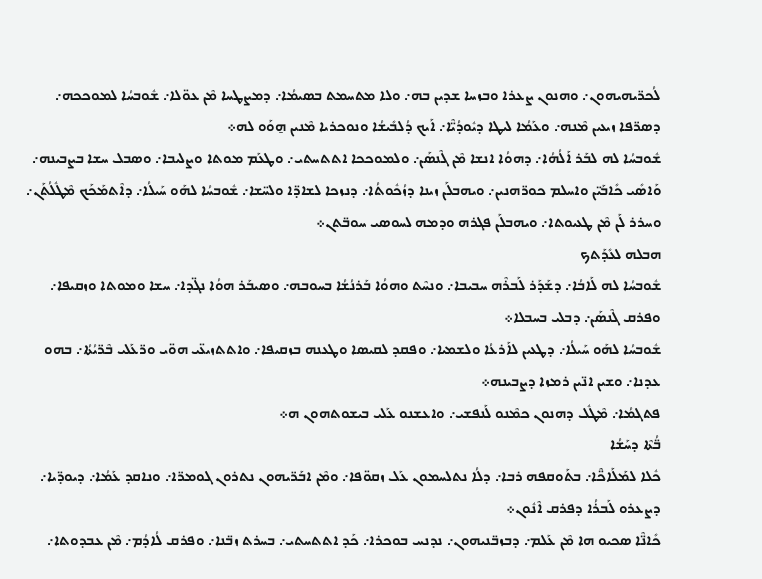ܠܳܟܪ̈ܝܗܝܗܘܢ܇ ܘܗܢܘܢ ܨܥܪܐ ܘܒܙܚܐ ܫܕܝܢ ܒܗ܇ ܘܠܐ ܡܬܚܡܬ ܒܣܝܡܳܐ܇ ܕܡܨܛܚܐ ܡܶܢ ܥܘ̈ܠܐ܇ ܫܽܘܒܚܳܐ ܠܡܘܟܟܗ܇ ܕܣܪ̈ܦܐ ܙܝܥܝܢ ܡܶܢܗ܇ ܘܥܰܡܳܐ ܠܝܛܐ ܕܝܽܘܕܳܝ̈ܶܐ܇ ܐܰܝܟ ܕܳܠܒܺܝܫܳܐ ܘܢܘܟܪܝܐ ܡܶܢܝܢ ܗ̱ܘܰܘ ܠܗ܀
ܫܽܘܒܚܳܐ ܠܗ ܠܒܰܪ ܐܰܠܳܗܳܐ܇ ܕܗܘܳܐ ܐܢܫܐ ܡܶܢ ܓܶܢܣܰܢ܇ ܘܠܡܘܟܟܐ ܐܬܬܚܬܝ܇ ܘܛܥܰܡ ܡܘܬܐ ܘܨܠܝܒܐ܇ ܘܣܒܠ ܚܫܐ ܒܨܒܝܢܗ܇ ܘܰܐܣܺܝ ܟܺܐܒܰܝ̈ܢ ܘܐܚܠܡ ܟܘܪ̈ܗܢܝܢ܇ ܘܝܗܒܠܰܢ ܙܝܢܐ ܕܙܳܟܽܘܬܳܐ܇ ܕܢܙܟܐ ܠܫܐܕ̈ܐ ܘܠܚ̈ܫܐ܇ ܫܽܘܒܚܳܐ ܠܗܰܘ ܚܰܝܠܳܐ܇ ܕܐܶܬܡܰܟܰܟ ܡܶܛܽܠܳܬܰܢ܇ ܘܚܪܪ ܠܰܢ ܡܶܢ ܛܥܝܘܬܐ܇ ܘܝܗܒܠܰܢ ܦܓܪܗ ܘܕܡܗ ܠܚܘܣܝ ܚܘܒ̈ܬܢ܀
ܗܒܠܗ ܠܥܺܕܰܬܟ
ܫܽܘܒܚܳܐ ܠܗ ܠܰܐܒܳܐ܇ ܕܫܰܕܰܪ ܠܰܒܪܶܗ ܚܒܝܒܐ܇ ܘܢܚܶܬ ܘܗܘܳܐ ܒܰܪܢܳܫܳܐ ܒܚܘܒܗ܇ ܘܣܝܒܰܪ ܗܘܳܐ ܢܓ̈ܕܐ܇ ܚܫܐ ܘܡܘܬܐ ܘܙܩܝܦܐ܇ ܘܦܪܩ ܓܶܢܣܰܢ܇ ܕܒܠܝ ܒܚܒܠܐ܀
ܫܽܘܒܚܳܐ ܠܗܰܘ ܚܰܝܠܳܐ܇ ܕܛܥܝܢ ܠܐܰܪܥܳܐ ܘܠܫܡܝܐ܇ ܘܦܩܕ ܠܩܝܣܐ ܘܛܥܢܗ ܒܙܩܝܦܐ܇ ܘܐܬܬܙܝܥ̈ܝ ܗܘ̈ܝ ܘܪ̈ܥܰܠܝ ܒܶܪ̈ܝܳܬܳܐ܇ ܒܗܘ ܥܕܢܐ܇ ܘܫܝܢ ܐܢ̈ܝܢ ܪܡܙܐ ܕܨܒܝܢܗ܀
ܦܬܓܡܳܐ܇ ܡܶܛܽܠ ܕܗܢܘܢ ܟܡܶܢܘ ܠܰܢܦܫܝ܇ ܘܐܥܫܢܘ ܥܰܠܝ ܒܝܫܘܬܗܘܢ ܗ܀
ܒ̈ܳܬܶܐ ܕܚܰܫܳܐ
ܟܽܠܐ ܠܡܰܠܰܐܟ̈ܶܐ܇ ܒܬܰܘܩܦܗ ܪܒܐ܇ ܕܠܳܐ ܢܬܠܚܡܘܢ ܥܰܠ ܙܩܘ̈ܦܐ܇ ܘܡܶܢ ܐܒܰܪ̈ܝܗܘܢ ܢܬܪܘܢ ܓܘܡܪ̈ܐ܇ ܘܢܐܩܕ ܥܰܡܳܐ܇ ܕܝܘܕ̈ܝܐ܇ ܕܨܥܪܘ ܠܰܒܪܳܐ ܕܦܪܩ ܐܶܢܽܘܢ܀
ܟܺܐܢ̈ܶܐ ܣܟܝܘ ܗܐ ܡܶܢ ܥܰܠܡ܇ ܕܒܙܒ̈ܢܝܗܘܢ܇ ܢܕܢܚ ܒܘܟܪܐ܇ ܟܰܕ ܐܬܬܚܬܝ܇ ܒܚܪܬ ܙܒ̈ܢܐ܇ ܘܦܪܩ ܠܳܐܕܳܡ܇ ܡܶܢ ܥܒܕܘܬܐ܇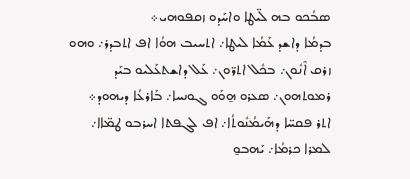ܣܒܳܟܘ ܒܗ ܠ̈ܝܛܐ ܘܐܚܰܕܘ ܙܩܦܘܗܝ܀
ܒܕܡܳܐ ܕܐܫܕ ܥܰܡܳܐ ܠܝܛܐ܇ ܐܬܚܝܒ ܗܘܳܐ ܐܦ ܐܬܒܕܪ܇ ܘܗܘ ܙܪܩ ܐܶܢܽܘܢ܇ ܒܟܽܠ ܐܬܪ̈ܘܢ܇ ܥܰܠ ܕܐܫܬܥܰܠܝܘ ܒܝܰܕ ܪܡܘܬܗܘܢ܇ ܣܥܪܘ ܗ̱ܘܰܘ ܓܘܢܚܐ܇ ܒܰܐܪܥܳܐ ܕܝܗܘܕ܀
ܐܬܪ ܦܩܚ̈ܐ ܕܗܰܝܡܳܢܽܘܬܳܐ܇ ܐܦ ܠܓܦܬܐ ܐܚܪܒܘ ܛܡ̈ܐܐ܇ ܠܡܪܐ ܟܪܡܳܐ܇ ܝܰܗܒܘ̱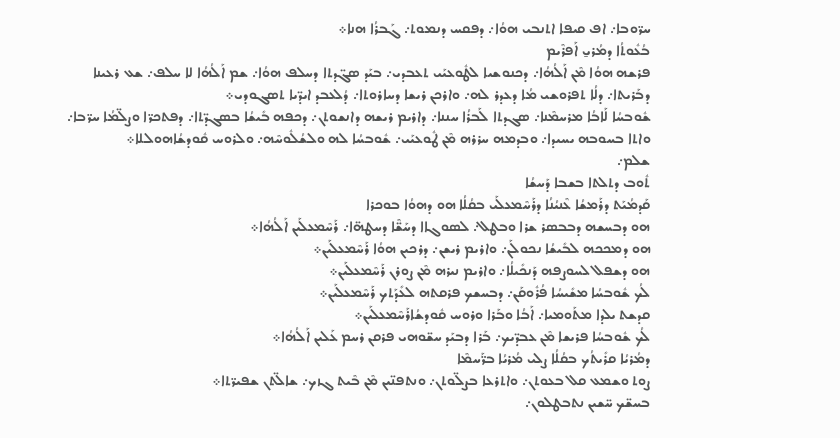ܚܪ̈ܘܒܐ܇ ܐܦ ܩܝܦܐ ܐܬܢܒܝ ܗܘܳܐ܇ ܕܦܩܚ ܕܢܡܘܬ܇ ܓܰܒܪܳܐ ܗܢܐ܀
ܒܳܥܽܘܬܳܐ ܕܡܳܪܝ̱ ܐܰܦܪܶܝܡ
ܦܪܫܗ ܗܘܳܐ ܡܶܢ ܐܰܠܳܗܳܐ܇ ܕܟܢܘܫܝܐ ܠܛܽܘܥܝܰܝ ܬܥܒܕܝ܇ ܒܝܰܕ ܣܓ̈ܕܬܐ ܕܚܠܦ ܗܘܳܐ܇ ܫܡ ܐܰܠܳܗܳܐ ܠܐ ܚܠܦ܇ ܫܥ ܪܥܝܢܐ ܕܒܰܪܝܬܐ܇ ܕܠܳܐ ܬܦܪܘܫܝ ܡܳܐ ܕܥܕܪ ܠܗ܇ ܘܐܪܟܢ ܪܝܫܐ ܕܚܐܪܘܬܐ܇ ܕܳܠܥܒܕ ܐܝܕ̈ܝܐ ܬܣܓܘܕܝ܀
ܫܽܘܒܚܳܐ ܠܰܐܒܳܐ ܡܪܚܡܶܢܐ܇ ܣܓܕܬܐ ܠܰܒܪܳܐ ܚܢܢܐ܇ ܕܐܪܝܡ ܪܝܫܗ ܕܐܢܫܘܬܢ܇ ܕܟܦܗ ܒܺܝܫܳܐ ܒܣܓܕ̈ܬܐ܇ ܕܦܬܟܪ̈ܐ ܘܨܠ̈ܡܳܐ ܚܪ̈ܒܐ܇ ܘܐܬܐ ܒܚܘܒܗ ܝܚܝܕܐ܇ ܘܒܕܡܗ ܚܪܪܗ ܡܶܢ ܛܽܘܥܝܰܝ܇ ܫܽܘܒܚܳܐ ܠܗ ܘܠܫܳܠܽܘܚܶܗ܇ ܘܠܪܘܚ ܩܽܘܕܫܳܐܗܘܠܠܐ܀
ܫܠܡ܇
ܬܽܘܒ ܕܬܠܬܐ ܒܫܒܐ ܕܰܚܫܳܐ
ܩܰܕܡܳܝܰܬ ܕܪܰܡܫܳܐ ܥܶܢܝܳܢܳܐ ܕܪܰܚܶܡܥܠܰܝ ܒܩܳܠܳܐ ܗܘ ܕܗܘܳܐ ܒܘܟܪܐ
ܗܘ ܕܒܚܫܗ ܕܒܒܣܪ ܫܪܐ ܘܒܛܠ܇ ܠܣܘܓܐܐ ܕܚܰܫ̈ܶܐ ܕܚܛܗ̈ܐ܇ ܪܰܚܶܡܥܠܰܝܢ ܐܰܠܳܗܳܐ܀
ܗܘ ܕܡܟܟܗ ܠܒܺܝܫܳܐ ܢܟܘܠܰܢ܇ ܘܐܪܝܡ ܪܝܫܢ܇ ܕܪܟܝܢ ܗܘܳܐ ܪܰܚܶܡܥܠܰܝܢ܀
ܗܘ ܕܫܦܠ ܠܚܘܨܦܗ ܕܰܢܟܺܝܠܳܐ܇ ܘܐܪܝܡ ܢܝܪܗ ܡܶܢ ܨܘܪܢ ܪܰܚܶܡܥܠܰܝܢ܀
ܠܳܟ ܫܽܘܒܚܳܐ ܡܫܺܝܚܳܐ ܦܳܪܽܘܩܰܢ܇ ܕܒܚܫܟ ܦܪܩܬܗ ܠܥܺܕܰܬܟ ܪܰܚܶܡܥܠܰܝܢ܀
ܩܕܫܬ ܝܠܕܐ ܡܬܰܘܡܝܐ܇ ܐܰܒܳܐ ܘܒܰܪܐ ܘܪܘܚ ܩܽܘܕܫܳܐܪܰܚܶܡܥܠܰܝܢ܀
ܠܳܟ ܫܽܘܒܚܳܐ ܦܪܝܫܐ ܡܶܢ ܥܒܕ̈ܝܟ܇ ܒܰܪܐ ܕܒܝܰܕ ܚܫ̈ܘܗܝ ܦܪܩܢ ܪܚܡ ܥܰܠܝܢ ܐܰܠܳܗܳܐ܀
ܕܡܳܪܝܳܐ ܩܪܺܝܬܳܟ ܒܩܳܠܳܐ ܨܠܝ ܡܳܪܝܳܐ ܒܪ̈ܰܚܡܶܐ
ܨܘܬ ܘܫܡܥ ܩܠ ܒܥܘܬܢ܇ ܘܐܬܪܥܐ ܒܨܠ̈ܘܬܢ܇ ܘܢܬܦܢ̈ܝܢ ܡܶܢ ܒܶܝܬ ܓܙܟ܇ ܫܐܠ̈ܬܢ ܫܦܝܪ̈ܬܐ܀
ܒܚܫ̈ܟ ܚ̈ܫܝܢ ܢܬܒܛܠܘܢ܇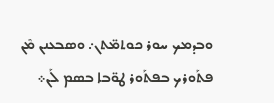ܘܒܕܡܟ ܚܘܪ ܟܘܬܡ̈ܬܢ܇ ܘܣܒܥܢܢ ܡܶܢ ܦܬܰܘܪܟ ܒܦܬܰܘܪ ܛܘ̈ܒܐ ܒܣܡ ܠܰܢ܀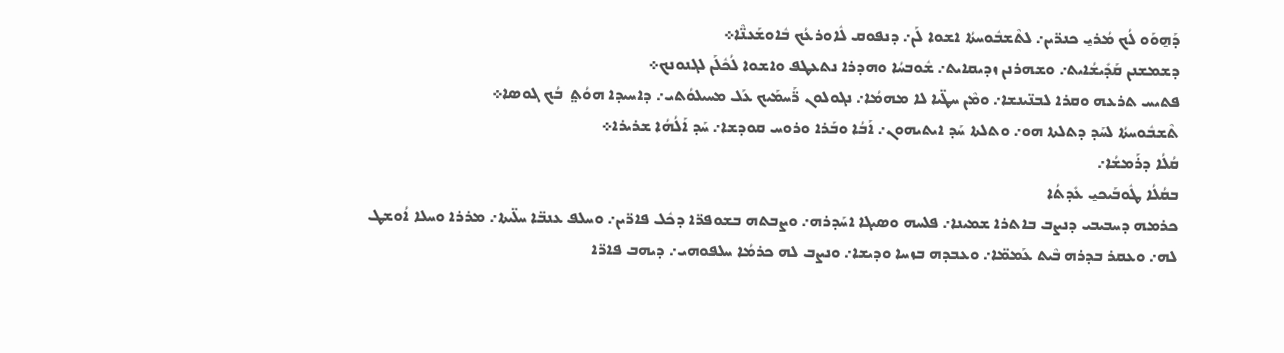ܕܰܗ̱ܘܰܘ ܠܳܟ ܡܳܪܝ̱ ܟܢܪ̈ܝܢ܇ ܠܬܶܫܒܽܘܚܬܳܐ ܐܫܘܐ ܠܰܢ܇ ܕܢܦܘܩ ܠܽܐܘܪܥܳܟ ܒܽܐܘܫܰܥܢ̈ܶܐ܀
ܕܫܡܫܢܢ ܩܰܕܺܝܫܳܐܝܬ܇ ܘܫܗܪܢܢ ܙܕܝܩܐܝܬ܇ ܫܽܘܒܚܳܐ ܘܗܕܪܐ ܢܬܥܛܦ ܘܐܫܘܐ ܠܳܟܽܠܰܢ ܠܓܢܘܢܟ܀
ܦܬܝܚ ܬܪܥܗ ܘܩܪܐ ܠܒܢ̈ܝܢܫܐ܇ ܘܡܶܢ ܚܛ̈ܝܐ ܠܐ ܡܗܡܳܐ܇ ܢܓܘܠܘܢ ܪ̈ܰܚܡܰܝܟ ܥܰܠ ܡܚܝܠܘܳܬܝ܇ ܕܐܚܝܕܐ ܗܘܳܬ݀  ܒܳܟ ܓܘܣܐ܀
ܬܶܫܒܽܘܚܬܳܐ ܠܚܰܕ ܕܬܠܬܐ ܗܘ܇ ܘܬܠܬܐ ܚܰܕ ܐܝܬܝܗܘܢ܇ ܐܰܒܳܐ ܘܒܰܪܐ ܘܪܘܚ ܩܘܕܫܐ܇ ܚܰܕ ܐܰܠܳܗܳܐ ܫܪܝܪܐ܀
ܩܳܠܳܐ ܕܪܰܡܫܳܐ܇
ܒܩܳܠܳܐ ܛܽܘܒܰܝܟܝ̱ ܥܺܕܬܳܐ
ܟܪܡܗ ܕܚܒܝܒܝ ܕܢܨܒ ܒܐܬܪܐ ܫܡܝܢܐ܇ ܦܠܚܗ ܘܣܝܓܐ ܐܚܰܕܪܗ܇ ܘܨܒܬܗ ܒܫܘܦܪ̈ܐ ܕܟܽܠ ܦܐܪ̈ܝܢ܇ ܘܚܠܦ ܥܢܒ̈ܐ ܚܠ̈ܝܬܐ܇ ܡܪܪܐ ܘܚܠܐ ܐܳܘܫܛ ܠܗ܇ ܘܥܩܪ ܒܕܪܗ ܒܶܝܬ ܥܰܡܡ̈ܐ܇ ܘܥܒܕܗ ܒܙܚܐ ܘܕܝܫܐ܇ ܘܢܨܒ ܠܗ ܟܪܡܳܐ ܚܠܦܘܗܝ܇ ܕܝܗܒ ܦܐܪ̈ܐ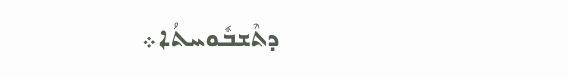ܕܬܶܫܒܽܘܚܬܳܐ܀